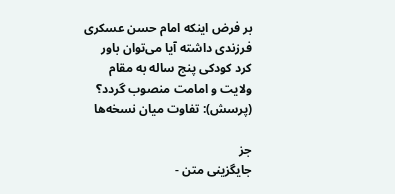بر فرض اینکه امام حسن عسکری فرزندی داشته آیا می‌توان باور کرد کودکی پنج ساله به مقام ولایت و امامت منصوب گردد؟ (پرسش): تفاوت میان نسخه‌ها

جز
جایگزینی متن -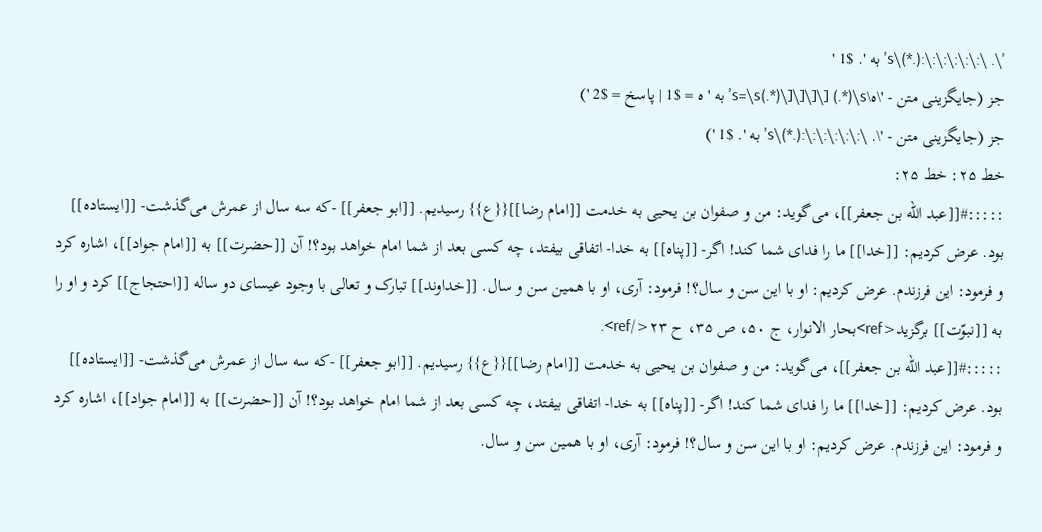'\. \:\:\:\:\:\:(.*)\s' به '. $1 '
جز (جایگزینی متن - '\ه\s=\s(.*)\]\]\]\] (.*)\s' به 'ه = $1 | پاسخ = $2 ')
جز (جایگزینی متن - '\. \:\:\:\:\:\:(.*)\s' به '. $1 ')
خط ۲۵: خط ۲۵:
:::::#[[عبد اللّه بن جعفر]]، می‌گوید: من و صفوان بن یحیی به خدمت [[امام رضا]]{{ع}} رسیدیم. [[ابو جعفر]] -که سه سال از عمرش می‌گذشت- [[ایستاده]] بود. عرض کردیم: [[خدا]] ما را فدای شما کند! اگر- [[پناه]] به خدا- اتفاقی بیفتد، چه کسی بعد از شما امام خواهد بود؟! آن [[حضرت]] به [[امام جواد]]، اشاره کرد و فرمود: این فرزندم. عرض کردیم: او با این سن و سال؟! فرمود: آری، او با همین سن و سال. [[خداوند]] تبارک و تعالی با وجود عیسای دو ساله [[احتجاج]] کرد و او را به [[نبوّت]] برگزید<ref>بحار الانوار، ج ۵۰، ص ۳۵، ح ۲۳</ref>.
:::::#[[عبد اللّه بن جعفر]]، می‌گوید: من و صفوان بن یحیی به خدمت [[امام رضا]]{{ع}} رسیدیم. [[ابو جعفر]] -که سه سال از عمرش می‌گذشت- [[ایستاده]] بود. عرض کردیم: [[خدا]] ما را فدای شما کند! اگر- [[پناه]] به خدا- اتفاقی بیفتد، چه کسی بعد از شما امام خواهد بود؟! آن [[حضرت]] به [[امام جواد]]، اشاره کرد و فرمود: این فرزندم. عرض کردیم: او با این سن و سال؟! فرمود: آری، او با همین سن و سال.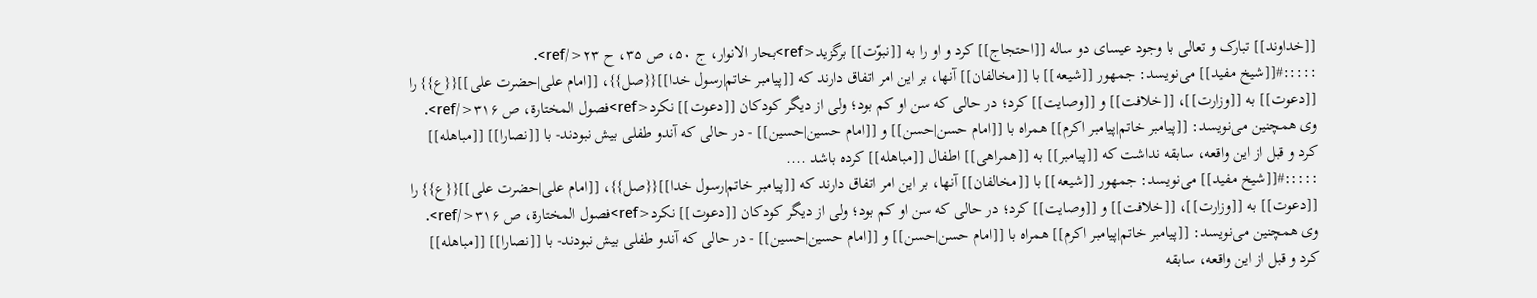[[خداوند]] تبارک و تعالی با وجود عیسای دو ساله [[احتجاج]] کرد و او را به [[نبوّت]] برگزید<ref>بحار الانوار، ج ۵۰، ص ۳۵، ح ۲۳</ref>.
:::::#[[شیخ مفید]] می‌نویسد: جمهور [[شیعه]] با [[مخالفان]] آنها، بر این امر اتفاق دارند که [[پیامبر خاتم|رسول خدا]]{{صل}}، [[امام علی|حضرت علی]]{{ع}} را [[دعوت]] به [[وزارت]]، [[خلافت]] و [[وصایت]] کرد؛ در حالی که سن او کم بود؛ ولی از دیگر کودکان [[دعوت]] نکرد<ref>فصول المختارة، ص ۳۱۶</ref>. وی همچنین می‌نویسد: [[پیامبر خاتم|پیامبر اکرم]] همراه با [[امام حسن|حسن]] و [[امام حسین|حسین]] - در حالی که آندو طفلی بیش نبودند- با [[نصارا]] [[مباهله]] کرد و قبل از این واقعه، سابقه نداشت که [[پیامبر]] به [[همراهی]] اطفال [[مباهله]] کرده باشد ....
:::::#[[شیخ مفید]] می‌نویسد: جمهور [[شیعه]] با [[مخالفان]] آنها، بر این امر اتفاق دارند که [[پیامبر خاتم|رسول خدا]]{{صل}}، [[امام علی|حضرت علی]]{{ع}} را [[دعوت]] به [[وزارت]]، [[خلافت]] و [[وصایت]] کرد؛ در حالی که سن او کم بود؛ ولی از دیگر کودکان [[دعوت]] نکرد<ref>فصول المختارة، ص ۳۱۶</ref>. وی همچنین می‌نویسد: [[پیامبر خاتم|پیامبر اکرم]] همراه با [[امام حسن|حسن]] و [[امام حسین|حسین]] - در حالی که آندو طفلی بیش نبودند- با [[نصارا]] [[مباهله]] کرد و قبل از این واقعه، سابقه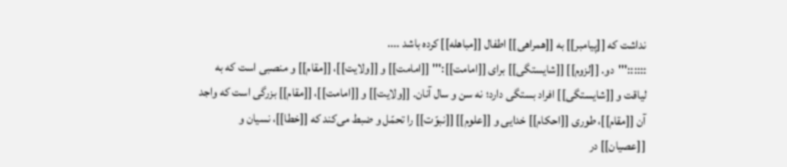نداشت که [[پیامبر]] به [[همراهی]] اطفال [[مباهله]] کرده باشد ....
::::::'''دو. [[لزوم]] [[شایستگی]] برای [[امامت]]:''' [[امامت]] و [[ولایت]]، [[مقام]] و منصبی است که به لیاقت و [[شایستگی]] افراد بستگی دارد؛ نه سن و سال آنان. [[ولایت]] و [[امامت]]، [[مقام]] بزرگی است که واجد آن [[مقام]]، طوری [[احکام]] خدایی و [[علوم]] [[نبوّت]] را تحمّل و ضبط می‌کند که [[خطا]]، نسیان و [[عصیان]] در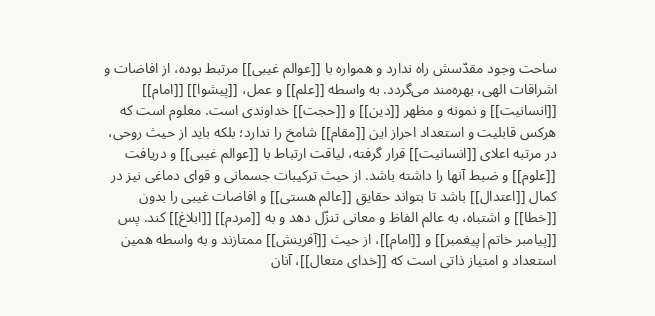ساحت وجود مقدّسش راه ندارد و همواره با [[عوالم غیبی]] مرتبط بوده، از افاضات و اشراقات الهی، بهره‌مند می‌گردد. به واسطه [[علم]] و عمل، [[پیشوا]] [[امام]] [[انسانیت]] و نمونه و مظهر [[دین]] و [[حجت]] خداوندی است. معلوم است که هرکس قابلیت و استعداد احراز این [[مقام]] شامخ را ندارد؛ بلکه باید از حیث روحی، در مرتبه اعلای [[انسانیت]] قرار گرفته، لیاقت ارتباط با [[عوالم غیبی]] و دریافت [[علوم]] و ضبط آنها را داشته باشد. از حیث ترکیبات جسمانی و قوای دماغی نیز در کمال [[اعتدال]] باشد تا بتواند حقایق [[عالم هستی]] و افاضات غیبی را بدون [[خطا]] و اشتباه، به عالم الفاظ و معانی تنزّل دهد و به [[مردم]] [[ابلاغ]] کند. پس [[پیامبر خاتم|پیغمبر]] و [[امام]]، از حیث [[آفرینش]] ممتازند و به واسطه همین استعداد و امتیاز ذاتی است که [[خدای متعال]]، آنان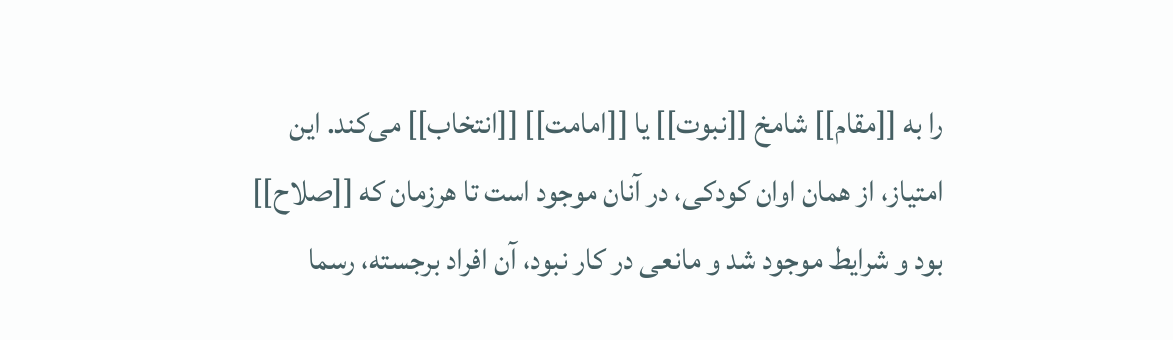را به [[مقام]] شامخ [[نبوت]] یا [[امامت]] [[انتخاب]] می‌کند. این امتیاز، از همان اوان کودکی، در آنان موجود است تا هرزمان که [[صلاح]] بود و شرایط موجود شد و مانعی در کار نبود، آن افراد برجسته، رسما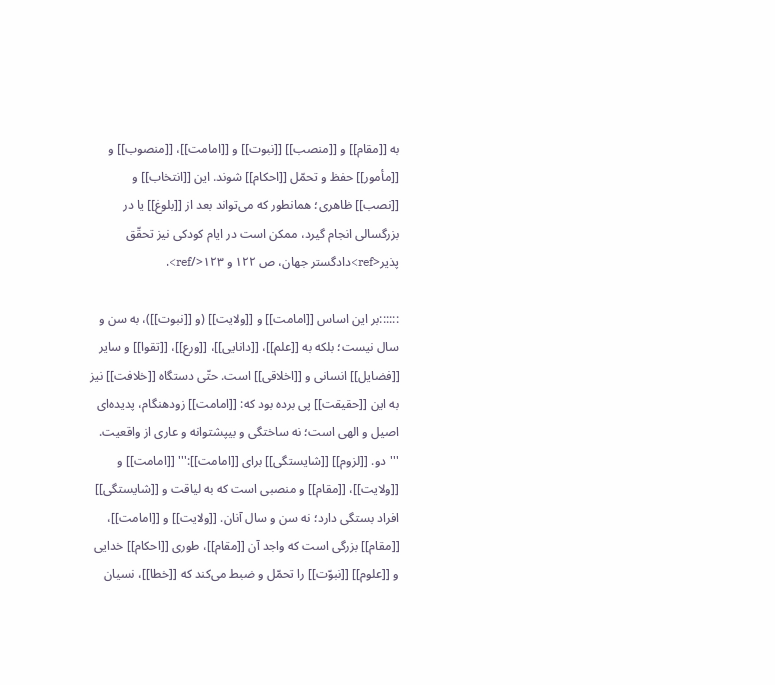به [[مقام]] و [[منصب]] [[نبوت]] و [[امامت]]، [[منصوب]] و [[مأمور]] حفظ و تحمّل [[احکام]] شوند. این [[انتخاب]] و [[نصب]] ظاهری؛ همانطور که می‌تواند بعد از [[بلوغ]] یا در بزرگسالی انجام گیرد، ممکن است در ایام کودکی نیز تحقّق پذیر<ref>دادگستر جهان، ص ۱۲۲ و ۱۲۳</ref>.

::::::بر این اساس [[امامت]] و [[ولایت]] (و [[نبوت]])، به سن و سال نیست؛ بلکه به [[علم]]، [[دانایی]]، [[ورع]]، [[تقوا]] و سایر [[فضایل]] انسانی و [[اخلاقی]] است. حتّی دستگاه [[خلافت]] نیز به این [[حقیقت]] پی برده بود که: [[امامت]] زودهنگام، پدیده‌ای اصیل و الهی است؛ نه ساختگی و بیپشتوانه و عاری از واقعیت.
'''دو. [[لزوم]] [[شایستگی]] برای [[امامت]]:''' [[امامت]] و [[ولایت]]، [[مقام]] و منصبی است که به لیاقت و [[شایستگی]] افراد بستگی دارد؛ نه سن و سال آنان. [[ولایت]] و [[امامت]]، [[مقام]] بزرگی است که واجد آن [[مقام]]، طوری [[احکام]] خدایی و [[علوم]] [[نبوّت]] را تحمّل و ضبط می‌کند که [[خطا]]، نسیان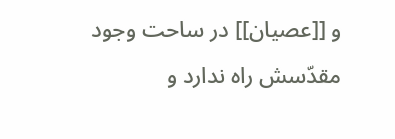و [[عصیان]] در ساحت وجود مقدّسش راه ندارد و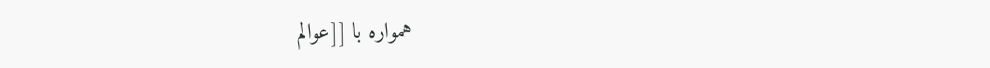همواره با [[عوالم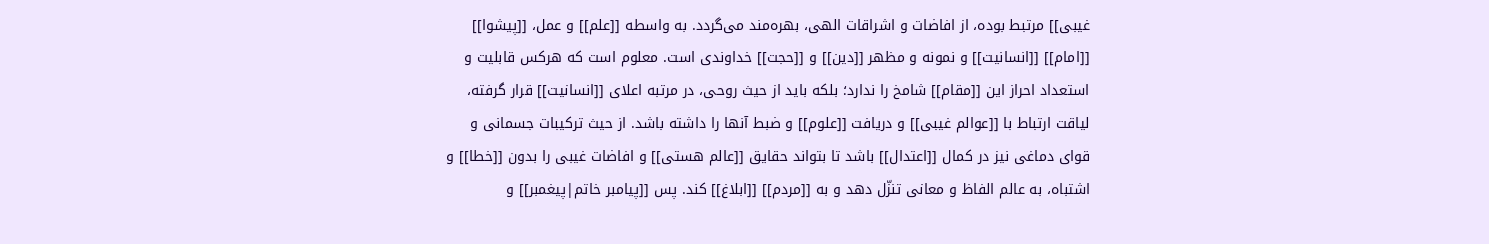غیبی]] مرتبط بوده، از افاضات و اشراقات الهی، بهره‌مند می‌گردد. به واسطه [[علم]] و عمل، [[پیشوا]] [[امام]] [[انسانیت]] و نمونه و مظهر [[دین]] و [[حجت]] خداوندی است. معلوم است که هرکس قابلیت و استعداد احراز این [[مقام]] شامخ را ندارد؛ بلکه باید از حیث روحی، در مرتبه اعلای [[انسانیت]] قرار گرفته، لیاقت ارتباط با [[عوالم غیبی]] و دریافت [[علوم]] و ضبط آنها را داشته باشد. از حیث ترکیبات جسمانی و قوای دماغی نیز در کمال [[اعتدال]] باشد تا بتواند حقایق [[عالم هستی]] و افاضات غیبی را بدون [[خطا]] و اشتباه، به عالم الفاظ و معانی تنزّل دهد و به [[مردم]] [[ابلاغ]] کند. پس [[پیامبر خاتم|پیغمبر]] و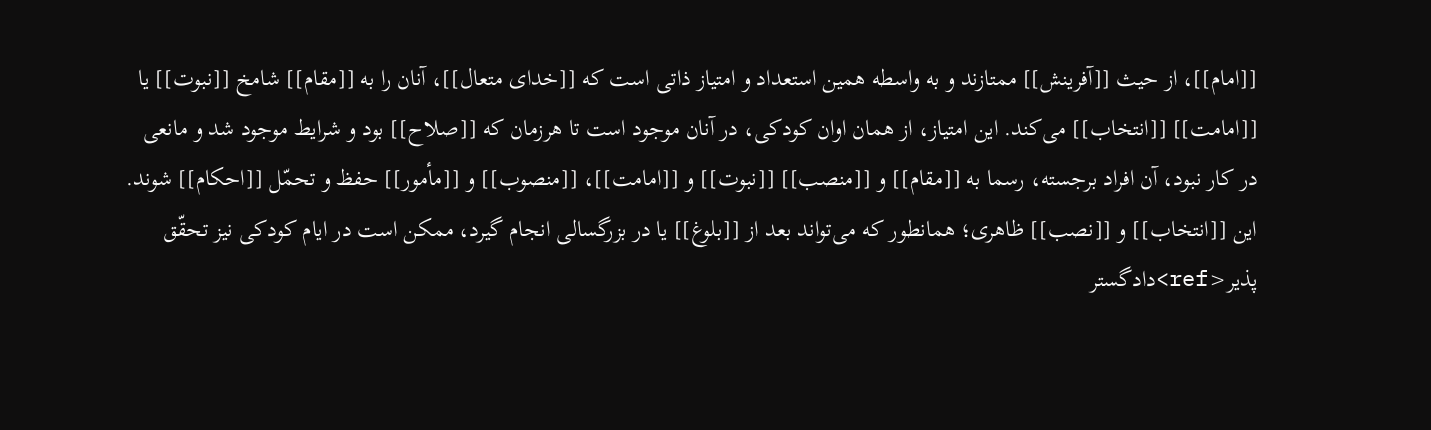[[امام]]، از حیث [[آفرینش]] ممتازند و به واسطه همین استعداد و امتیاز ذاتی است که [[خدای متعال]]، آنان را به [[مقام]] شامخ [[نبوت]] یا [[امامت]] [[انتخاب]] می‌کند. این امتیاز، از همان اوان کودکی، در آنان موجود است تا هرزمان که [[صلاح]] بود و شرایط موجود شد و مانعی در کار نبود، آن افراد برجسته، رسما به [[مقام]] و [[منصب]] [[نبوت]] و [[امامت]]، [[منصوب]] و [[مأمور]] حفظ و تحمّل [[احکام]] شوند. این [[انتخاب]] و [[نصب]] ظاهری؛ همانطور که می‌تواند بعد از [[بلوغ]] یا در بزرگسالی انجام گیرد، ممکن است در ایام کودکی نیز تحقّق پذیر<ref>دادگستر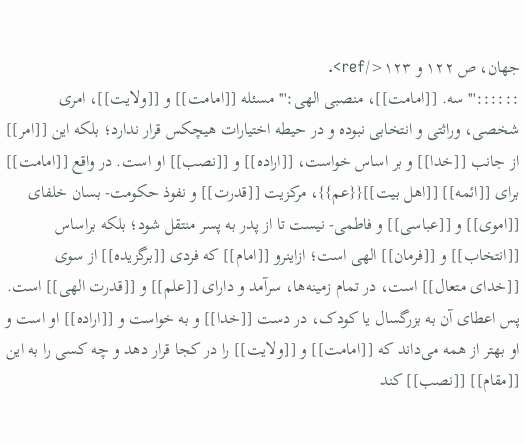جهان، ص ۱۲۲ و ۱۲۳</ref>.
::::::'''سه. [[امامت]]، منصبی الهی:''' مسئله [[امامت]] و [[ولایت]]، امری شخصی، وراثتی و انتخابی نبوده و در حیطه اختیارات هیچکس قرار ندارد؛ بلکه این [[امر]] از جانب [[خدا]] و بر اساس خواست، [[اراده]] و [[نصب]] او است. در واقع [[امامت]] برای [[ائمه]] [[اهل بیت]]{{عم}}، مرکزیت [[قدرت]] و نفوذ حکومت- بسان خلفای [[اموی]] و [[عباسی]] و فاطمی- نیست تا از پدر به پسر منتقل شود؛ بلکه براساس [[انتخاب]] و [[فرمان]] الهی است؛ ازاینرو [[امام]] که فردی [[برگزیده]] از سوی [[خدای متعال]] است، در تمام زمینه‌ها، سرآمد و دارای [[علم]] و [[قدرت الهی]] است. پس اعطای آن به بزرگسال یا کودک، در دست [[خدا]] و به خواست و [[اراده]] او است و او بهتر از همه می‌داند که [[امامت]] و [[ولایت]] را در کجا قرار دهد و چه کسی را به این [[مقام]] [[نصب]] کند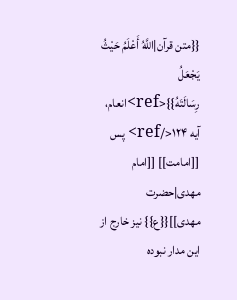{{متن قرآن|اللَّهُ أَعْلَمُ حَيْثُ يَجْعَلُ رِسَالَتَهُ}}<ref>انعام‌، آیه ۱۲۴</ref> پس [[امامت]] [[امام مهدی|حضرت مهدی]]{{ع}} نیز خارج از این مدار نبوده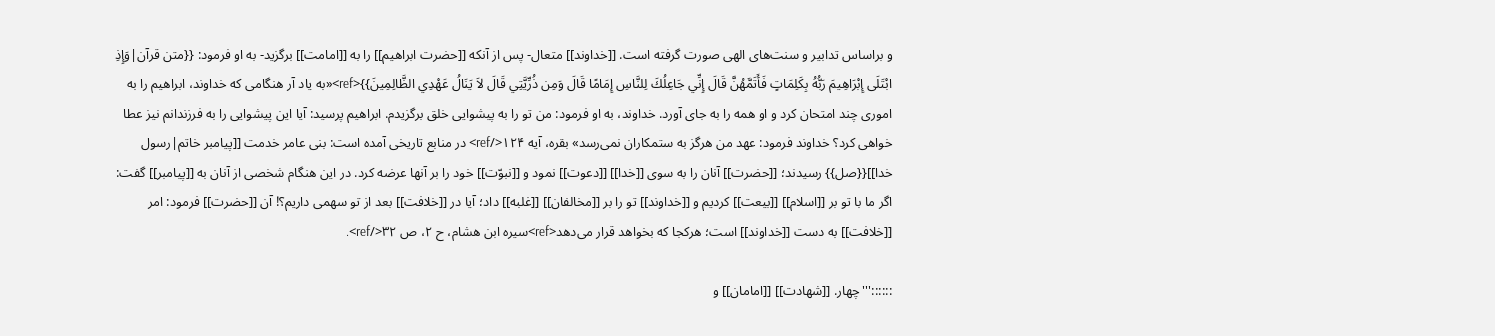و براساس تدابیر و سنت‌های الهی صورت گرفته است. [[خداوند]] متعال- پس از آنکه [[حضرت ابراهیم]] را به [[امامت]] برگزید- به او فرمود: {{متن قرآن|وَإِذِ ابْتَلَى إِبْرَاهِيمَ رَبُّهُ بِكَلِمَاتٍ فَأَتَمَّهُنَّ قَالَ إِنِّي جَاعِلُكَ لِلنَّاسِ إِمَامًا قَالَ وَمِن ذُرِّيَّتِي قَالَ لاَ يَنَالُ عَهْدِي الظَّالِمِينَ}}<ref>«به یاد آر هنگامی که خداوند، ابراهیم را به اموری چند امتحان کرد و او همه را به جای آورد. خداوند، به او فرمود: من تو را به پیشوایی خلق برگزیدم. ابراهیم پرسید: آیا این پیشوایی را به فرزندانم نیز عطا خواهی کرد؟ خداوند فرمود: عهد من هرگز به ستمکاران نمی‌رسد» بقره، آیه ۱۲۴</ref> در منابع تاریخی آمده است: بنی عامر خدمت [[پیامبر خاتم|رسول خدا]]{{صل}} رسیدند؛ [[حضرت]] آنان را به سوی [[خدا]] [[دعوت]] نمود و [[نبوّت]] خود را بر آنها عرضه کرد. در این هنگام شخصی از آنان به [[پیامبر]] گفت: اگر ما با تو بر [[اسلام]] [[بیعت]] کردیم و [[خداوند]] تو را بر [[مخالفان]] [[غلبه]] داد؛ آیا در [[خلافت]] بعد از تو سهمی داریم؟! آن [[حضرت]] فرمود: امر [[خلافت]] به دست [[خداوند]] است؛ هرکجا که بخواهد قرار می‌دهد<ref>سیره ابن هشام، ح ۲، ص ۳۲</ref>.

::::::'''چهار. [[شهادت]] [[امامان]] و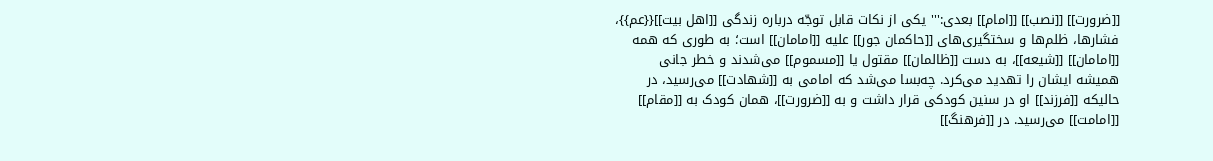[[ضرورت]] [[نصب]] [[امام]] بعدی:''' یکی از نکات قابل توجّه درباره زندگی [[اهل بیت]]{{عم}}، فشارها، ظلم‌ها و سختگیری‌های [[حاکمان جور]] علیه [[امامان]] است؛ به طوری که همه [[امامان]] [[شیعه]]، به دست [[ظالمان]] مقتول یا [[مسموم]] می‌شدند و خطر جانی همیشه ایشان را تهدید می‌کرد. چه‌بسا می‌شد که امامی به [[شهادت]] می‌رسید، در حالیکه [[فرزند]] او در سنین کودکی قرار داشت و به [[ضرورت]]، همان کودک به [[مقام]] [[امامت]] می‌رسید. در [[فرهنگ]]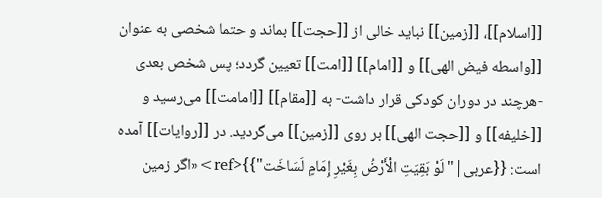[[اسلام]]، [[زمین]] نباید خالی از [[حجت]] بماند و حتما شخصی به عنوان [[واسطه فیض الهی]] و [[امام]] [[امت]] تعیین گردد؛ پس شخص بعدی -هرچند در دوران کودکی قرار داشت- به [[مقام]] [[امامت]] می‌رسید و [[خلیفه]] و [[حجت الهی]] بر روی [[زمین]] می‌گردید. در [[روایات]] آمده است: {{عربی|"لَوْ بَقِيَتِ الْأَرْضُ بِغَيْرِ إِمَامٍ لَسَاخَت"}}<ref>«اگر زمین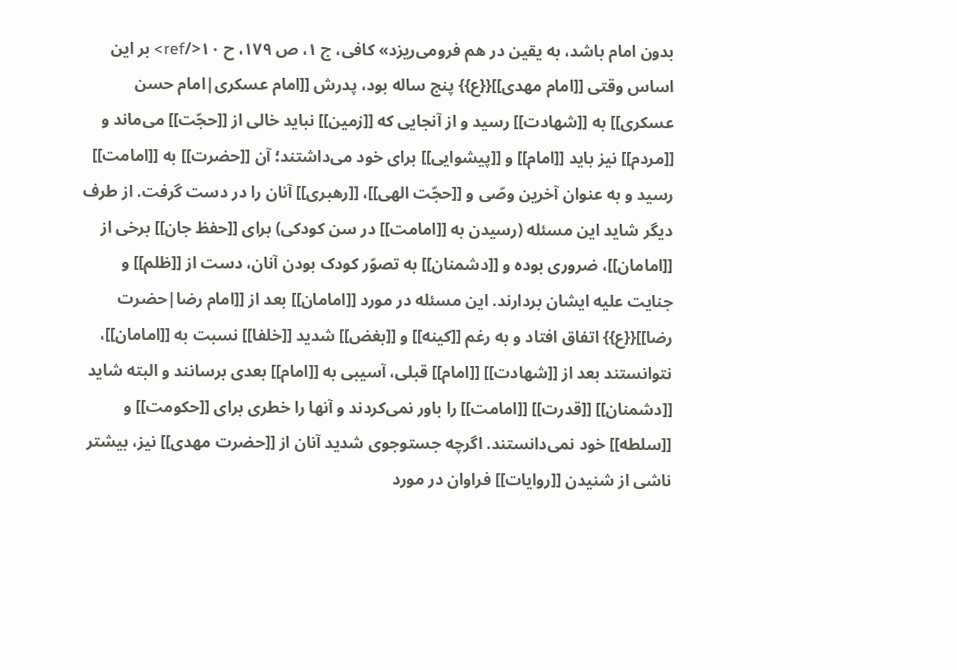بدون امام باشد، به یقین در هم فرومی‌ریزد» کافی، ج ۱، ص ۱۷۹، ح ۱۰</ref> بر این اساس وقتی [[امام مهدی]]{{ع}} پنج ساله بود، پدرش [[امام عسکری|امام حسن عسکری]] به [[شهادت]] رسید و از آنجایی که [[زمین]] نباید خالی از [[حجّت]] می‌ماند و [[مردم]] نیز باید [[امام]] و [[پیشوایی]] برای خود می‌داشتند؛ آن [[حضرت]] به [[امامت]] رسید و به عنوان آخرین وصّی و [[حجّت الهی]]، [[رهبری]] آنان را در دست گرفت. از طرف دیگر شاید این مسئله (رسیدن به [[امامت]] در سن کودکی) برای [[حفظ جان]] برخی از [[امامان]]، ضروری بوده و [[دشمنان]] به تصوّر کودک بودن آنان، دست از [[ظلم]] و جنایت علیه ایشان بردارند. این مسئله در مورد [[امامان]] بعد از [[امام رضا|حضرت رضا]]{{ع}} اتفاق افتاد و به رغم [[کینه]] و [[بغض]] شدید [[خلفا]] نسبت به [[امامان]]، نتوانستند بعد از [[شهادت]] [[امام]] قبلی، آسیبی به [[امام]] بعدی برسانند و البته شاید [[دشمنان]] [[قدرت]] [[امامت]] را باور نمی‌کردند و آنها را خطری برای [[حکومت]] و [[سلطه]] خود نمی‌دانستند. اگرچه جستوجوی شدید آنان از [[حضرت مهدی]] نیز، بیشتر ناشی از شنیدن [[روایات]] فراوان در مورد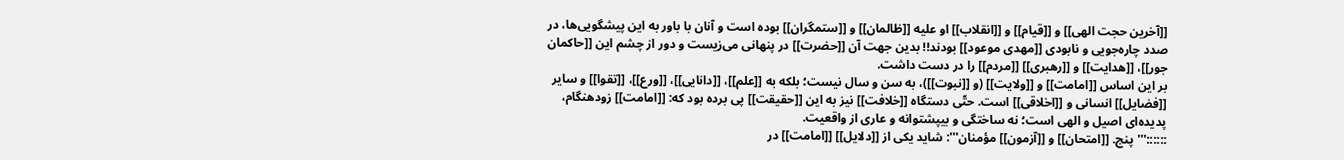[[آخرین حجت الهی]] و [[قیام]] و [[انقلاب]] او علیه [[ظالمان]] و [[ستمگران]] بوده است و آنان با باور به این پیشگویی‌ها، در صدد چاره‌جویی و نابودی [[مهدی موعود]] بودند!! بدین جهت آن [[حضرت]] در پنهانی می‌زیست و دور از چشم این [[حاکمان جور]]، [[هدایت]] و [[رهبری]] [[مردم]] را در دست داشت.
بر این اساس [[امامت]] و [[ولایت]] (و [[نبوت]])، به سن و سال نیست؛ بلکه به [[علم]]، [[دانایی]]، [[ورع]]، [[تقوا]] و سایر [[فضایل]] انسانی و [[اخلاقی]] است. حتّی دستگاه [[خلافت]] نیز به این [[حقیقت]] پی برده بود که: [[امامت]] زودهنگام، پدیده‌ای اصیل و الهی است؛ نه ساختگی و بیپشتوانه و عاری از واقعیت.
::::::'''پنج. [[امتحان]] و [[آزمون]] مؤمنان''': شاید یکی از [[دلایل]] [[امامت]] در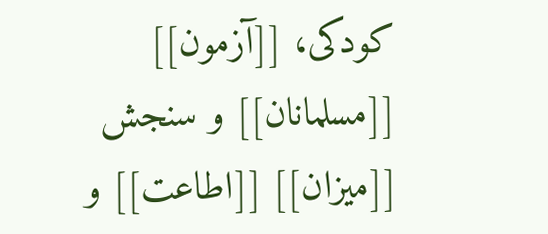کودکی، [[آزمون]] [[مسلمانان]] و سنجش [[میزان]] [[اطاعت]] و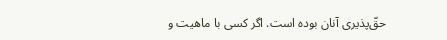حقّ‌پذیری آنان بوده است. اگر کسی با ماهیت و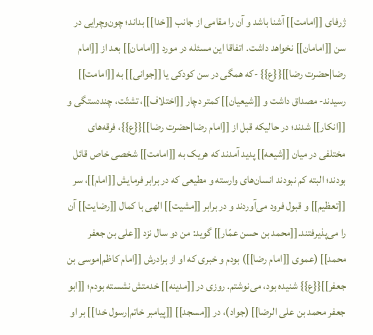ژرفای [[امامت]] آشنا باشد و آن را مقامی از جانب [[خدا]] بداند؛ چون‌وچرایی در سن [[امامان]] نخواهد داشت. اتفاقا این مسئله در مورد [[امامان]] بعد از [[امام رضا|حضرت رضا]]{{ع}} -که همگی در سن کودکی یا [[جوانی]] به [[امامت]] رسیدند- مصداق داشت و [[شیعیان]] کمتر دچار [[اختلاف]]، تشتّت، چنددستگی و [[انکار]] شدند؛ در حالیکه قبل از [[امام رضا|حضرت رضا]]{{ع}}، فرقه‌های مختلفی در میان [[شیعه]] پدید آمدند که هریک به [[امامت]] شخصی خاص قائل بودند؛ البته کم نبودند انسان‌های وارسته و مطیعی که در برابر فرمایش [[امام]]، سر [[تعظیم]] و قبول فرود می‌آوردند و در برابر [[مشیت]] الهی با کمال [[رضایت]] آن را می‌پذیرفتند.[[محمد بن حسن عمّار]] گوید: من دو سال نزد [[علی بن جعفر محمد]] (عموی [[امام رضا]]) بودم و خبری که او از برادرش [[امام کاظم|موسی بن جعفر]]{{ع}} شنیده بود، می‌نوشتم. روزی در [[مدینه]] خدمتش نشسته بودم؛ [[ابو جعفر محمد بن علی الرضا]] (جواد)، در [[مسجد]] [[پیامبر خاتم|رسول خدا]] بر او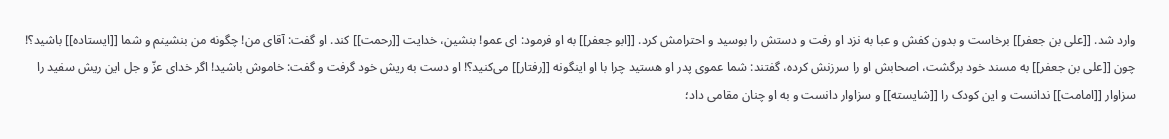وارد شد. [[علی بن جعفر]] برخاست و بدون کفش و عبا به نزد او رفت و دستش را بوسید و احترامش کرد. [[ابو جعفر]] به او فرمود: ای عمو! بنشین، خدایت [[رحمت]] کند. او گفت: آقای من! چگونه من بنشینم و شما [[ایستاده]] باشید؟! چون [[علی بن جعفر]] به مسند خود برگشت، اصحابش او را سرزنش کرده، گفتند: شما عموی پدر او هستید چرا با او اینگونه [[رفتار]] می‌کنید؟! او دست به ریش خود گرفت و گفت: خاموش باشید! اگر خدای عزّ و جل این ریش سفید را سزاوار [[امامت]] ندانست و این کودک را [[شایسته]] و سزاوار دانست و به او چنان مقامی داد؛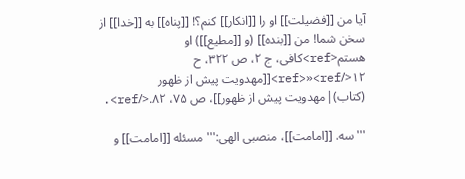آیا من [[فضیلت]] او را [[انکار]] کنم؟! [[پناه]] به [[خدا]] از سخن شما! من [[بنده]] (و [[مطیع]]) او هستم<ref>کافی، ج ۲، ص ۳۲۲، ح ۱۲</ref>»<ref>[[مهدویت پیش از ظهور (کتاب)|مهدویت پیش از ظهور]]، ص ۷۵، ۸۲.</ref>.

'''سه. [[امامت]]، منصبی الهی:''' مسئله [[امامت]] و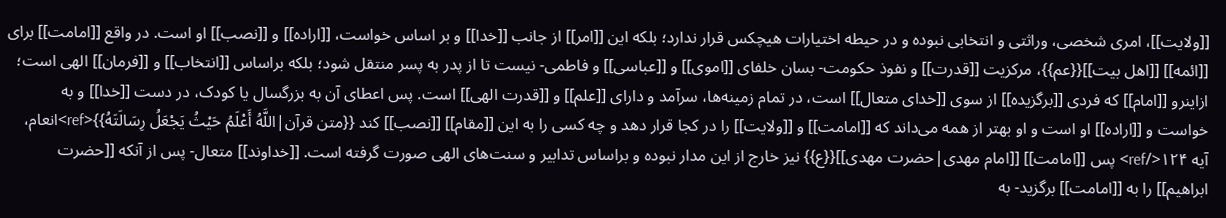[[ولایت]]، امری شخصی، وراثتی و انتخابی نبوده و در حیطه اختیارات هیچکس قرار ندارد؛ بلکه این [[امر]] از جانب [[خدا]] و بر اساس خواست، [[اراده]] و [[نصب]] او است. در واقع [[امامت]] برای [[ائمه]] [[اهل بیت]]{{عم}}، مرکزیت [[قدرت]] و نفوذ حکومت- بسان خلفای [[اموی]] و [[عباسی]] و فاطمی- نیست تا از پدر به پسر منتقل شود؛ بلکه براساس [[انتخاب]] و [[فرمان]] الهی است؛ ازاینرو [[امام]] که فردی [[برگزیده]] از سوی [[خدای متعال]] است، در تمام زمینه‌ها، سرآمد و دارای [[علم]] و [[قدرت الهی]] است. پس اعطای آن به بزرگسال یا کودک، در دست [[خدا]] و به خواست و [[اراده]] او است و او بهتر از همه می‌داند که [[امامت]] و [[ولایت]] را در کجا قرار دهد و چه کسی را به این [[مقام]] [[نصب]] کند {{متن قرآن|اللَّهُ أَعْلَمُ حَيْثُ يَجْعَلُ رِسَالَتَهُ}}<ref>انعام‌، آیه ۱۲۴</ref> پس [[امامت]] [[امام مهدی|حضرت مهدی]]{{ع}} نیز خارج از این مدار نبوده و براساس تدابیر و سنت‌های الهی صورت گرفته است. [[خداوند]] متعال- پس از آنکه [[حضرت ابراهیم]] را به [[امامت]] برگزید- به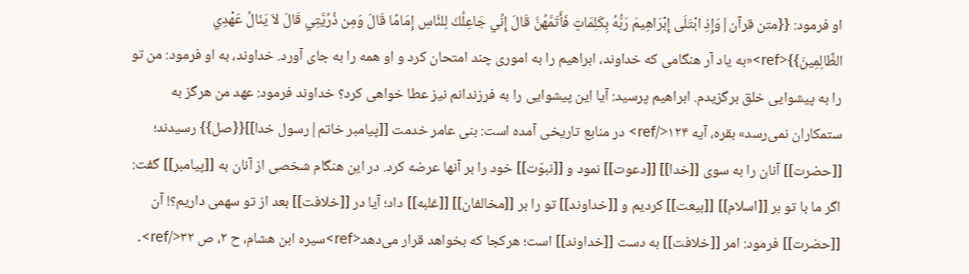او فرمود: {{متن قرآن|وَإِذِ ابْتَلَى إِبْرَاهِيمَ رَبُّهُ بِكَلِمَاتٍ فَأَتَمَّهُنَّ قَالَ إِنِّي جَاعِلُكَ لِلنَّاسِ إِمَامًا قَالَ وَمِن ذُرِّيَّتِي قَالَ لاَ يَنَالُ عَهْدِي الظَّالِمِينَ}}<ref>«به یاد آر هنگامی که خداوند، ابراهیم را به اموری چند امتحان کرد و او همه را به جای آورد. خداوند، به او فرمود: من تو را به پیشوایی خلق برگزیدم. ابراهیم پرسید: آیا این پیشوایی را به فرزندانم نیز عطا خواهی کرد؟ خداوند فرمود: عهد من هرگز به ستمکاران نمی‌رسد» بقره، آیه ۱۲۴</ref> در منابع تاریخی آمده است: بنی عامر خدمت [[پیامبر خاتم|رسول خدا]]{{صل}} رسیدند؛ [[حضرت]] آنان را به سوی [[خدا]] [[دعوت]] نمود و [[نبوّت]] خود را بر آنها عرضه کرد. در این هنگام شخصی از آنان به [[پیامبر]] گفت: اگر ما با تو بر [[اسلام]] [[بیعت]] کردیم و [[خداوند]] تو را بر [[مخالفان]] [[غلبه]] داد؛ آیا در [[خلافت]] بعد از تو سهمی داریم؟! آن [[حضرت]] فرمود: امر [[خلافت]] به دست [[خداوند]] است؛ هرکجا که بخواهد قرار می‌دهد<ref>سیره ابن هشام، ح ۲، ص ۳۲</ref>.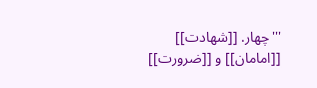'''چهار. [[شهادت]] [[امامان]] و [[ضرورت]]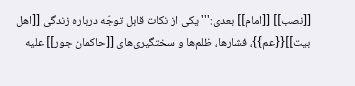[[نصب]] [[امام]] بعدی:''' یکی از نکات قابل توجّه درباره زندگی [[اهل بیت]]{{عم}}، فشارها، ظلم‌ها و سختگیری‌های [[حاکمان جور]] علیه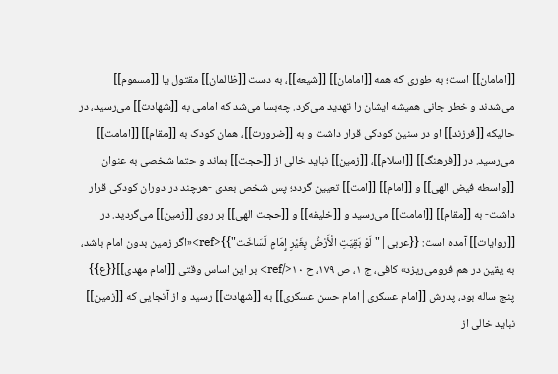[[امامان]] است؛ به طوری که همه [[امامان]] [[شیعه]]، به دست [[ظالمان]] مقتول یا [[مسموم]] می‌شدند و خطر جانی همیشه ایشان را تهدید می‌کرد. چه‌بسا می‌شد که امامی به [[شهادت]] می‌رسید، در حالیکه [[فرزند]] او در سنین کودکی قرار داشت و به [[ضرورت]]، همان کودک به [[مقام]] [[امامت]] می‌رسید. در [[فرهنگ]] [[اسلام]]، [[زمین]] نباید خالی از [[حجت]] بماند و حتما شخصی به عنوان [[واسطه فیض الهی]] و [[امام]] [[امت]] تعیین گردد؛ پس شخص بعدی -هرچند در دوران کودکی قرار داشت- به [[مقام]] [[امامت]] می‌رسید و [[خلیفه]] و [[حجت الهی]] بر روی [[زمین]] می‌گردید. در [[روایات]] آمده است: {{عربی|"لَوْ بَقِيَتِ الْأَرْضُ بِغَيْرِ إِمَامٍ لَسَاخَت"}}<ref>«اگر زمین بدون امام باشد، به یقین در هم فرومی‌ریزد» کافی، ج ۱، ص ۱۷۹، ح ۱۰</ref> بر این اساس وقتی [[امام مهدی]]{{ع}} پنج ساله بود، پدرش [[امام عسکری|امام حسن عسکری]] به [[شهادت]] رسید و از آنجایی که [[زمین]] نباید خالی از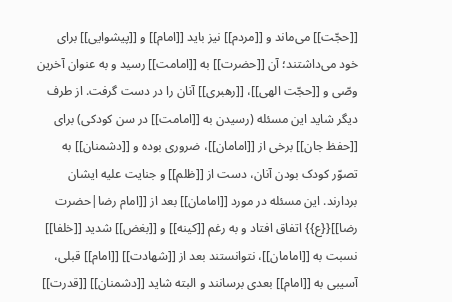[[حجّت]] می‌ماند و [[مردم]] نیز باید [[امام]] و [[پیشوایی]] برای خود می‌داشتند؛ آن [[حضرت]] به [[امامت]] رسید و به عنوان آخرین وصّی و [[حجّت الهی]]، [[رهبری]] آنان را در دست گرفت. از طرف دیگر شاید این مسئله (رسیدن به [[امامت]] در سن کودکی) برای [[حفظ جان]] برخی از [[امامان]]، ضروری بوده و [[دشمنان]] به تصوّر کودک بودن آنان، دست از [[ظلم]] و جنایت علیه ایشان بردارند. این مسئله در مورد [[امامان]] بعد از [[امام رضا|حضرت رضا]]{{ع}} اتفاق افتاد و به رغم [[کینه]] و [[بغض]] شدید [[خلفا]] نسبت به [[امامان]]، نتوانستند بعد از [[شهادت]] [[امام]] قبلی، آسیبی به [[امام]] بعدی برسانند و البته شاید [[دشمنان]] [[قدرت]]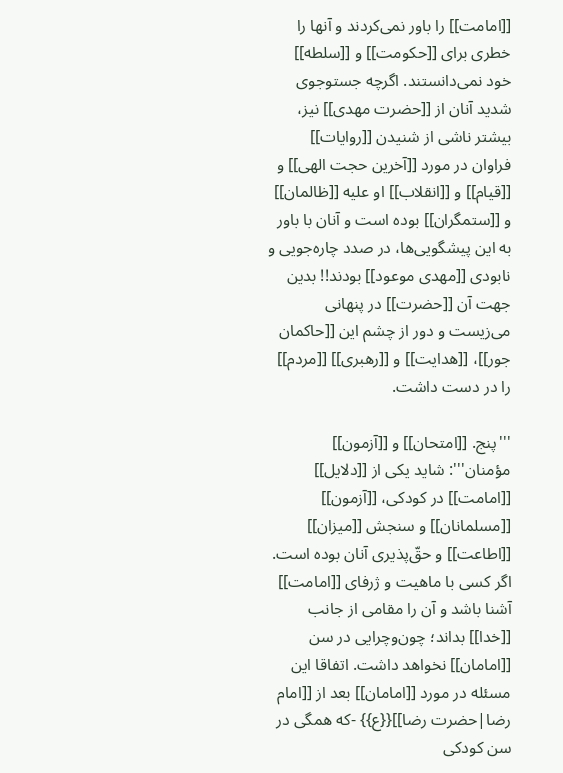[[امامت]] را باور نمی‌کردند و آنها را خطری برای [[حکومت]] و [[سلطه]] خود نمی‌دانستند. اگرچه جستوجوی شدید آنان از [[حضرت مهدی]] نیز، بیشتر ناشی از شنیدن [[روایات]] فراوان در مورد [[آخرین حجت الهی]] و [[قیام]] و [[انقلاب]] او علیه [[ظالمان]] و [[ستمگران]] بوده است و آنان با باور به این پیشگویی‌ها، در صدد چاره‌جویی و نابودی [[مهدی موعود]] بودند!! بدین جهت آن [[حضرت]] در پنهانی می‌زیست و دور از چشم این [[حاکمان جور]]، [[هدایت]] و [[رهبری]] [[مردم]] را در دست داشت.

'''پنج. [[امتحان]] و [[آزمون]] مؤمنان''': شاید یکی از [[دلایل]] [[امامت]] در کودکی، [[آزمون]] [[مسلمانان]] و سنجش [[میزان]] [[اطاعت]] و حقّ‌پذیری آنان بوده است. اگر کسی با ماهیت و ژرفای [[امامت]] آشنا باشد و آن را مقامی از جانب [[خدا]] بداند؛ چون‌وچرایی در سن [[امامان]] نخواهد داشت. اتفاقا این مسئله در مورد [[امامان]] بعد از [[امام رضا|حضرت رضا]]{{ع}} -که همگی در سن کودکی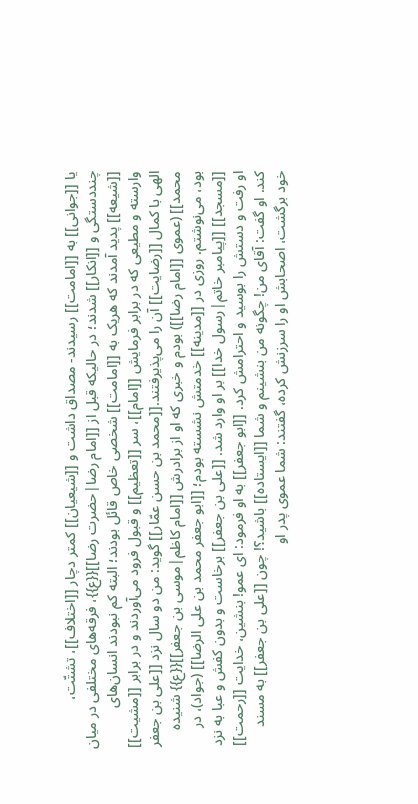یا [[جوانی]] به [[امامت]] رسیدند- مصداق داشت و [[شیعیان]] کمتر دچار [[اختلاف]]، تشتّت، چنددستگی و [[انکار]] شدند؛ در حالیکه قبل از [[امام رضا|حضرت رضا]]{{ع}}، فرقه‌های مختلفی در میان [[شیعه]] پدید آمدند که هریک به [[امامت]] شخصی خاص قائل بودند؛ البته کم نبودند انسان‌های وارسته و مطیعی که در برابر فرمایش [[امام]]، سر [[تعظیم]] و قبول فرود می‌آوردند و در برابر [[مشیت]] الهی با کمال [[رضایت]] آن را می‌پذیرفتند.[[محمد بن حسن عمّار]] گوید: من دو سال نزد [[علی بن جعفر محمد]] (عموی [[امام رضا]]) بودم و خبری که او از برادرش [[امام کاظم|موسی بن جعفر]]{{ع}} شنیده بود، می‌نوشتم. روزی در [[مدینه]] خدمتش نشسته بودم؛ [[ابو جعفر محمد بن علی الرضا]] (جواد)، در [[مسجد]] [[پیامبر خاتم|رسول خدا]] بر او وارد شد. [[علی بن جعفر]] برخاست و بدون کفش و عبا به نزد او رفت و دستش را بوسید و احترامش کرد. [[ابو جعفر]] به او فرمود: ای عمو! بنشین، خدایت [[رحمت]] کند. او گفت: آقای من! چگونه من بنشینم و شما [[ایستاده]] باشید؟! چون [[علی بن جعفر]] به مسند خود برگشت، اصحابش او را سرزنش کرده، گفتند: شما عموی پدر او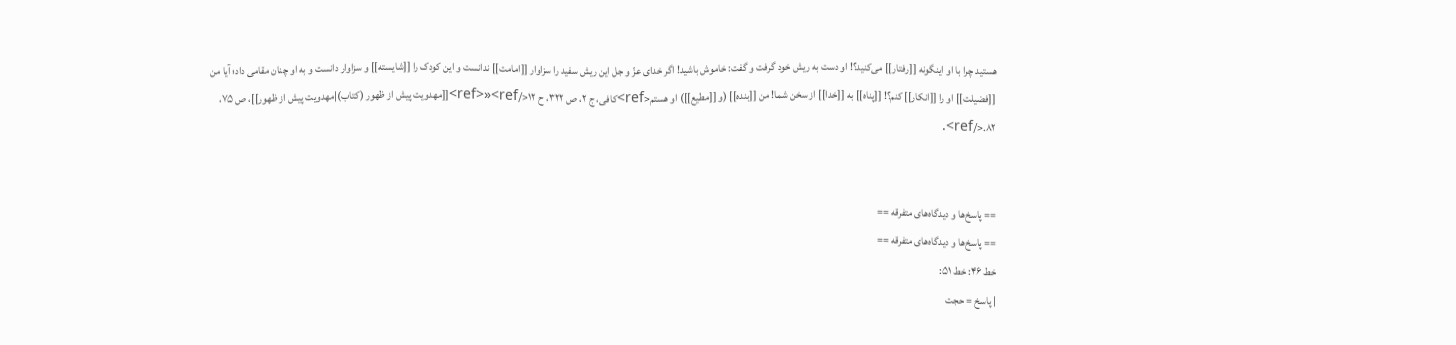هستید چرا با او اینگونه [[رفتار]] می‌کنید؟! او دست به ریش خود گرفت و گفت: خاموش باشید! اگر خدای عزّ و جل این ریش سفید را سزاوار [[امامت]] ندانست و این کودک را [[شایسته]] و سزاوار دانست و به او چنان مقامی داد؛ آیا من [[فضیلت]] او را [[انکار]] کنم؟! [[پناه]] به [[خدا]] از سخن شما! من [[بنده]] (و [[مطیع]]) او هستم<ref>کافی، ج ۲، ص ۳۲۲، ح ۱۲</ref>»<ref>[[مهدویت پیش از ظهور (کتاب)|مهدویت پیش از ظهور]]، ص ۷۵، ۸۲.</ref>.


== پاسخ‌ها و دیدگاه‌های متفرقه ==
== پاسخ‌ها و دیدگاه‌های متفرقه ==
خط ۴۶: خط ۵۱:
| پاسخ = حجت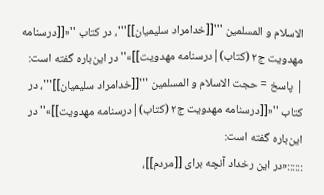الاسلام و المسلمین '''[[خدامراد سلیمیان]]'''، در کتاب ''«[[درسنامه مهدویت ج۲ (کتاب)|درسنامه مهدویت]]»'' در این‌باره گفته است:
| پاسخ = حجت الاسلام و المسلمین '''[[خدامراد سلیمیان]]'''، در کتاب ''«[[درسنامه مهدویت ج۲ (کتاب)|درسنامه مهدویت]]»'' در این‌باره گفته است:
::::::«در این رخداد آنچه برای [[مردم]]،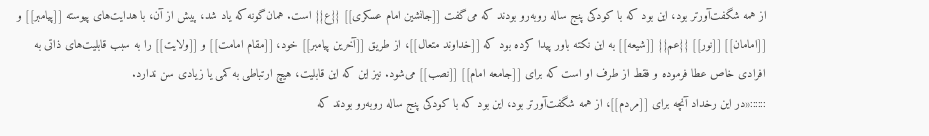از همه شگفت‌آورتر بود، این بود که با کودکی پنج ساله روبه‌رو بودند که می‌گفت [[جانشین امام عسکری]] {{ع}} است. همان‌گونه که یاد شد، پیش از آن، با هدایت‌های پیوسته [[پیامبر]] و [[امامان]] [[نور]] {{عم}} [[شیعه]] به این نکته باور پیدا کرده بود که [[خداوند متعال]]، از طریق [[آخرین پیامبر]] خود، [[مقام امامت]] و [[ولایت]] را به سبب قابلیت‌های ذاتی به افرادی خاص عطا فرموده و فقط از طرف او است که برای [[جامعه امام]] [[نصب]] می‌شود. نیز این که این قابلیت، هیچ ارتباطی به کمی یا زیادی سن ندارد.
::::::«در این رخداد آنچه برای [[مردم]]، از همه شگفت‌آورتر بود، این بود که با کودکی پنج ساله روبه‌رو بودند که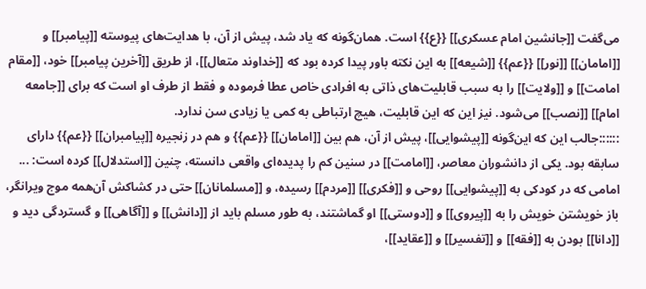می‌گفت [[جانشین امام عسکری]] {{ع}} است. همان‌گونه که یاد شد، پیش از آن، با هدایت‌های پیوسته [[پیامبر]] و [[امامان]] [[نور]] {{عم}} [[شیعه]] به این نکته باور پیدا کرده بود که [[خداوند متعال]]، از طریق [[آخرین پیامبر]] خود، [[مقام امامت]] و [[ولایت]] را به سبب قابلیت‌های ذاتی به افرادی خاص عطا فرموده و فقط از طرف او است که برای [[جامعه امام]] [[نصب]] می‌شود. نیز این که این قابلیت، هیچ ارتباطی به کمی یا زیادی سن ندارد.
::::::جالب این که این‌گونه [[پیشوایی]]، پیش از آن، هم بین [[امامان]] {{عم}} و هم در زنجیره [[پیامبران]] {{عم}} دارای سابقه بود. یکی از دانشوران معاصر، [[امامت]] در سنین کم را پدیده‌ای واقعی دانسته، چنین [[استدلال]] کرده است: ... امامی که در کودکی به [[پیشوایی]] روحی و [[فکری]] [[مردم]] رسیده، و [[مسلمانان]] حتی در کشاکش آن‌همه موج ویرانگر، باز خویشتن خویش را به [[پیروی]] و [[دوستی]] او گماشتند، به طور مسلم باید از [[دانش]] و [[آگاهی]] و گستردگی دید و [[دانا]] بودن به [[فقه]] و [[تفسیر]] و [[عقاید]]،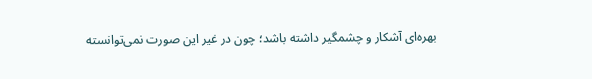بهره‌ای آشکار و چشمگیر داشته باشد؛ چون در غیر این صورت نمی‌توانسته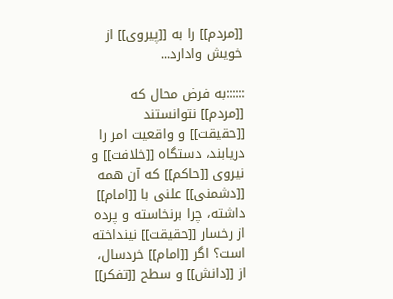[[مردم]] را به [[پیروی]] از خویش وادارد...

::::::به فرض محال که [[مردم]] نتوانستند [[حقیقت]] و واقعیت امر را دریابند، دستگاه [[خلافت]] و نیروی [[حاکم]] که آن همه [[دشمنی]] علنی با [[امام]] داشته، چرا برنخاسته و پرده از رخسار [[حقیقت]] نینداخته است؟ اگر [[امام]] خردسال، از [[دانش]] و سطح [[تفکر]]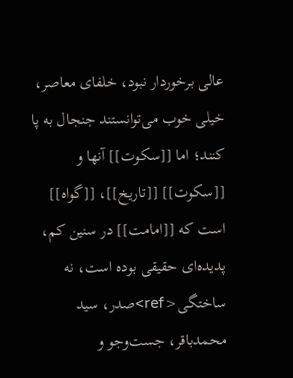عالی برخوردار نبود، خلفای معاصر، خیلی خوب می‌توانستند جنجال به پا کنند؛ اما [[سکوت]] آنها و [[سکوت]] [[تاریخ]]، [[گواه]] است که [[امامت]] در سنین کم، پدیده‌ای حقیقی بوده است، نه ساختگی<ref>صدر، سید محمدباقر، جست‌وجو و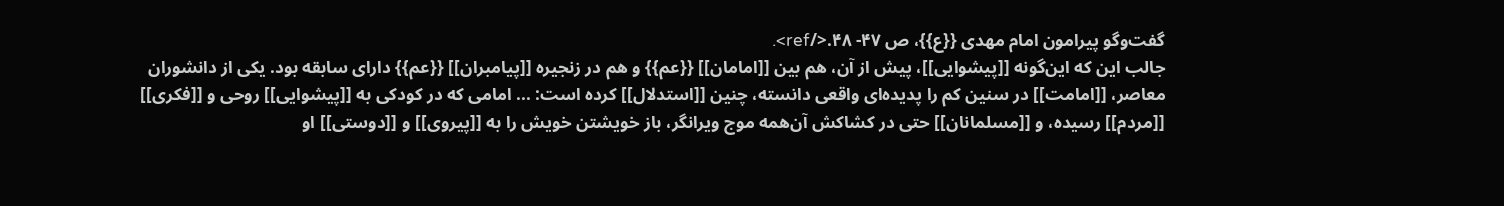گفت‌وگو پیرامون امام مهدی {{ع}}، ص ۴۷- ۴۸.</ref>.
جالب این که این‌گونه [[پیشوایی]]، پیش از آن، هم بین [[امامان]] {{عم}} و هم در زنجیره [[پیامبران]] {{عم}} دارای سابقه بود. یکی از دانشوران معاصر، [[امامت]] در سنین کم را پدیده‌ای واقعی دانسته، چنین [[استدلال]] کرده است: ... امامی که در کودکی به [[پیشوایی]] روحی و [[فکری]] [[مردم]] رسیده، و [[مسلمانان]] حتی در کشاکش آن‌همه موج ویرانگر، باز خویشتن خویش را به [[پیروی]] و [[دوستی]] او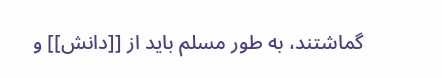گماشتند، به طور مسلم باید از [[دانش]] و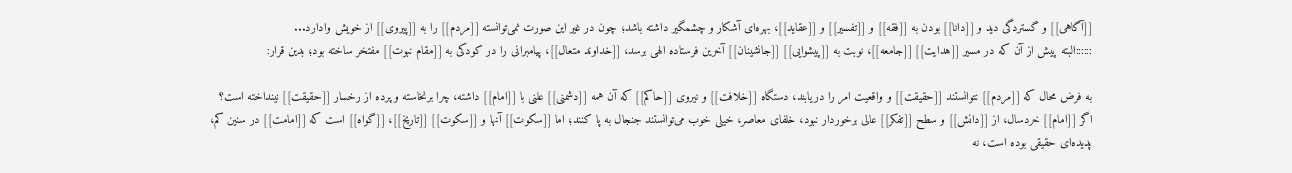[[آگاهی]] و گستردگی دید و [[دانا]] بودن به [[فقه]] و [[تفسیر]] و [[عقاید]]، بهره‌ای آشکار و چشمگیر داشته باشد؛ چون در غیر این صورت نمی‌توانسته [[مردم]] را به [[پیروی]] از خویش وادارد...
::::::البته پیش از آن که در مسیر [[هدایت]] [[جامعه]]، نوبت به [[پیشوایی]] [[جانشینان]] آخرین فرستاده الهی برسد، [[خداوند متعال]]، پیامبرانی را در کودکی به [[مقام نبوت]] مفتخر ساخته بود؛ بدین قرار:

به فرض محال که [[مردم]] نتوانستند [[حقیقت]] و واقعیت امر را دریابند، دستگاه [[خلافت]] و نیروی [[حاکم]] که آن همه [[دشمنی]] علنی با [[امام]] داشته، چرا برنخاسته و پرده از رخسار [[حقیقت]] نینداخته است؟ اگر [[امام]] خردسال، از [[دانش]] و سطح [[تفکر]] عالی برخوردار نبود، خلفای معاصر، خیلی خوب می‌توانستند جنجال به پا کنند؛ اما [[سکوت]] آنها و [[سکوت]] [[تاریخ]]، [[گواه]] است که [[امامت]] در سنین کم، پدیده‌ای حقیقی بوده است، نه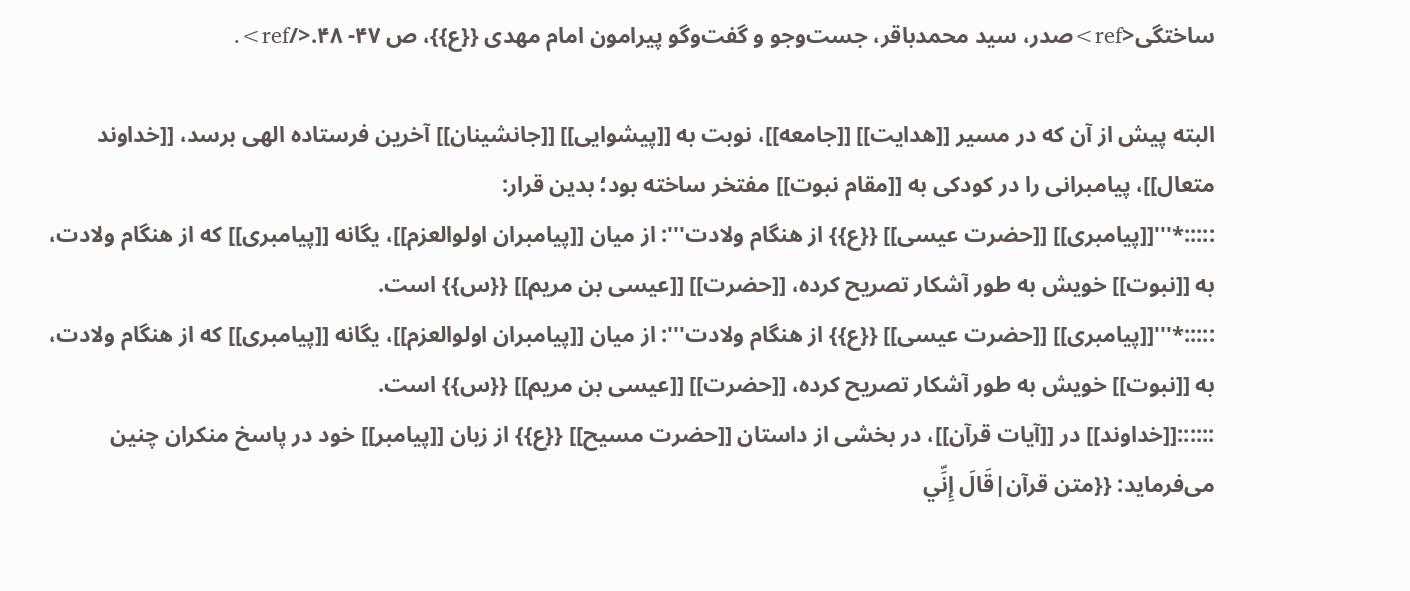ساختگی<ref>صدر، سید محمدباقر، جست‌وجو و گفت‌وگو پیرامون امام مهدی {{ع}}، ص ۴۷- ۴۸.</ref>.

البته پیش از آن که در مسیر [[هدایت]] [[جامعه]]، نوبت به [[پیشوایی]] [[جانشینان]] آخرین فرستاده الهی برسد، [[خداوند متعال]]، پیامبرانی را در کودکی به [[مقام نبوت]] مفتخر ساخته بود؛ بدین قرار:
:::::*'''[[پیامبری]] [[حضرت عیسی]] {{ع}} از هنگام ولادت‌''': از میان [[پیامبران اولوالعزم]]، یگانه [[پیامبری]] که از هنگام ولادت، به [[نبوت]] خویش به طور آشکار تصریح کرده، [[حضرت]] [[عیسی بن مریم]] {{س}} است.
:::::*'''[[پیامبری]] [[حضرت عیسی]] {{ع}} از هنگام ولادت‌''': از میان [[پیامبران اولوالعزم]]، یگانه [[پیامبری]] که از هنگام ولادت، به [[نبوت]] خویش به طور آشکار تصریح کرده، [[حضرت]] [[عیسی بن مریم]] {{س}} است.
::::::[[خداوند]] در [[آیات قرآن]]، در بخشی از داستان [[حضرت مسیح]] {{ع}} از زبان [[پیامبر]] خود در پاسخ منکران چنین می‌فرماید: {{متن قرآن|قَالَ إِنِّي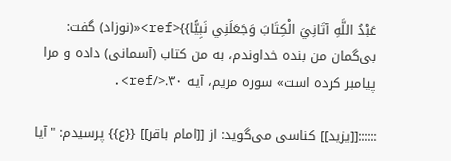عَبْدُ اللَّهِ آتَانِيَ الْكِتَابَ وَجَعَلَنِي نَبِيًّا}}<ref>«(نوزاد) گفت: بی‌گمان من بنده خداوندم، به من کتاب (آسمانی) داده و مرا پیامبر کرده است» سوره مریم، آیه ۳۰.</ref>.

::::::[[یزید]] کناسی می‌گوید: از [[امام باقر]] {{ع}} پرسیدم: "آیا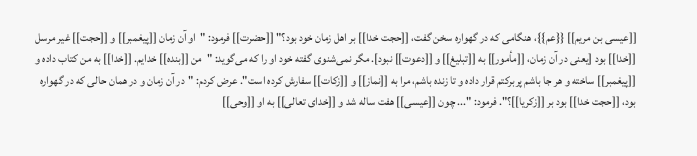[[عیسی بن مریم]] {{عم}}، هنگامی که در گهواره سخن گفت، [[حجت خدا]] بر اهل زمان خود بود؟" [[حضرت]] فرمود: "او آن زمان [[پیغمبر]] و [[حجت]] غیر مرسل [[خدا]] بود [یعنی در آن زمان، [[مأمور]] به [[تبلیغ]] و [[دعوت]] نبود]. مگر نمی‌شنوی گفته خود او را که می‌گوید: "من [[بنده]] خدایم. [[خدا]] به من کتاب داده و [[پیغمبر]] ساخته و هر جا باشم پربرکتم قرار داده و تا زنده باشم، مرا به [[نماز]] و [[زکات]] سفارش کرده است". عرض کردم: "در آن زمان و در همان حالی که در گهواره بود، [[حجت خدا]] بود بر [[زکریا]]؟". فرمود: "... چون [[عیسی]] هفت ساله شد و [[خدای تعالی]] به او [[وحی]]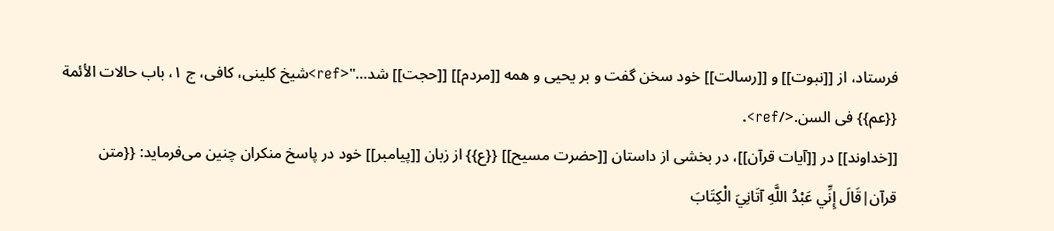فرستاد، از [[نبوت]] و [[رسالت]] خود سخن گفت و بر یحیی و همه [[مردم]] [[حجت]] شد..."<ref>شیخ کلینی، کافی، ج ۱، باب حالات الأئمة {{عم}} فی السن.</ref>.
[[خداوند]] در [[آیات قرآن]]، در بخشی از داستان [[حضرت مسیح]] {{ع}} از زبان [[پیامبر]] خود در پاسخ منکران چنین می‌فرماید: {{متن قرآن|قَالَ إِنِّي عَبْدُ اللَّهِ آتَانِيَ الْكِتَابَ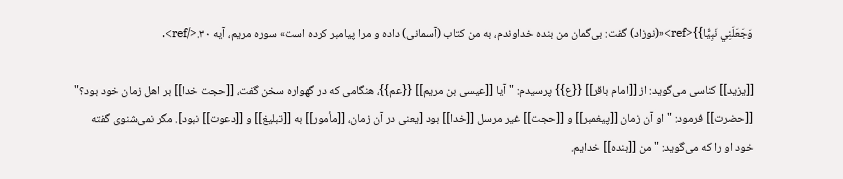وَجَعَلَنِي نَبِيًّا}}<ref>«(نوزاد) گفت: بی‌گمان من بنده خداوندم، به من کتاب (آسمانی) داده و مرا پیامبر کرده است» سوره مریم، آیه ۳۰.</ref>.

[[یزید]] کناسی می‌گوید: از [[امام باقر]] {{ع}} پرسیدم: "آیا [[عیسی بن مریم]] {{عم}}، هنگامی که در گهواره سخن گفت، [[حجت خدا]] بر اهل زمان خود بود؟" [[حضرت]] فرمود: "او آن زمان [[پیغمبر]] و [[حجت]] غیر مرسل [[خدا]] بود [یعنی در آن زمان، [[مأمور]] به [[تبلیغ]] و [[دعوت]] نبود]. مگر نمی‌شنوی گفته خود او را که می‌گوید: "من [[بنده]] خدایم.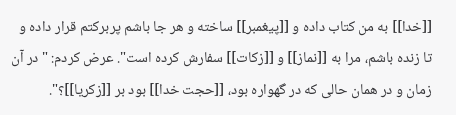[[خدا]] به من کتاب داده و [[پیغمبر]] ساخته و هر جا باشم پربرکتم قرار داده و تا زنده باشم، مرا به [[نماز]] و [[زکات]] سفارش کرده است". عرض کردم: "در آن زمان و در همان حالی که در گهواره بود، [[حجت خدا]] بود بر [[زکریا]]؟".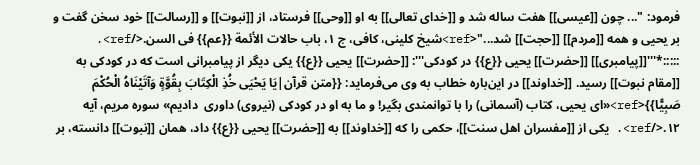فرمود: "... چون [[عیسی]] هفت ساله شد و [[خدای تعالی]] به او [[وحی]] فرستاد، از [[نبوت]] و [[رسالت]] خود سخن گفت و بر یحیی و همه [[مردم]] [[حجت]] شد..."<ref>شیخ کلینی، کافی، ج ۱، باب حالات الأئمة {{عم}} فی السن.</ref>.
:::::*'''[[پیامبری]] [[حضرت]] یحیی {{ع}} در کودکی‌''': [[حضرت]] یحیی {{ع}} یکی دیگر از پیامبرانی است که در کودکی به [[مقام نبوت]] رسید. [[خداوند]] در این‌باره خطاب به وی می‌فرماید: {{متن قرآن|يَا يَحْيَى خُذِ الْكِتَابَ بِقُوَّةٍ وَآتَيْنَاهُ الْحُكْمَ صَبِيًّا}}<ref>«ای یحیی، کتاب (آسمانی) را با توانمندی بگیر! و ما به او در کودکی (نیروی) داوری  دادیم» سوره مریم، آیه ۱۲.</ref>. یکی از [[مفسران اهل سنت]]، حکمی را که [[خداوند]] به [[حضرت]] یحیی {{ع}} داد، همان [[نبوت]] دانسته، بر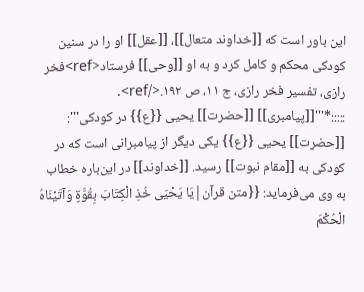این باور است که [[خداوند متعال]]، [[عقل]] او را در سنین کودکی محکم و کامل کرد و به او [[وحی]] فرستاد<ref>فخر رازی، تفسیر فخر رازی، ج ۱۱، ص ۱۹۲.</ref>.
:::::*'''[[پیامبری]] [[حضرت]] یحیی {{ع}} در کودکی‌''': [[حضرت]] یحیی {{ع}} یکی دیگر از پیامبرانی است که در کودکی به [[مقام نبوت]] رسید. [[خداوند]] در این‌باره خطاب به وی می‌فرماید: {{متن قرآن|يَا يَحْيَى خُذِ الْكِتَابَ بِقُوَّةٍ وَآتَيْنَاهُ الْحُكْمَ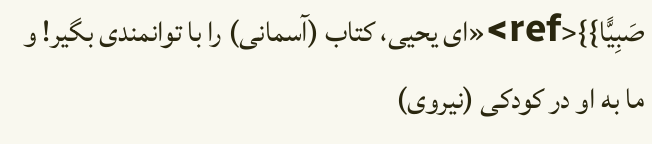صَبِيًّا}}<ref>«ای یحیی، کتاب (آسمانی) را با توانمندی بگیر! و ما به او در کودکی (نیروی)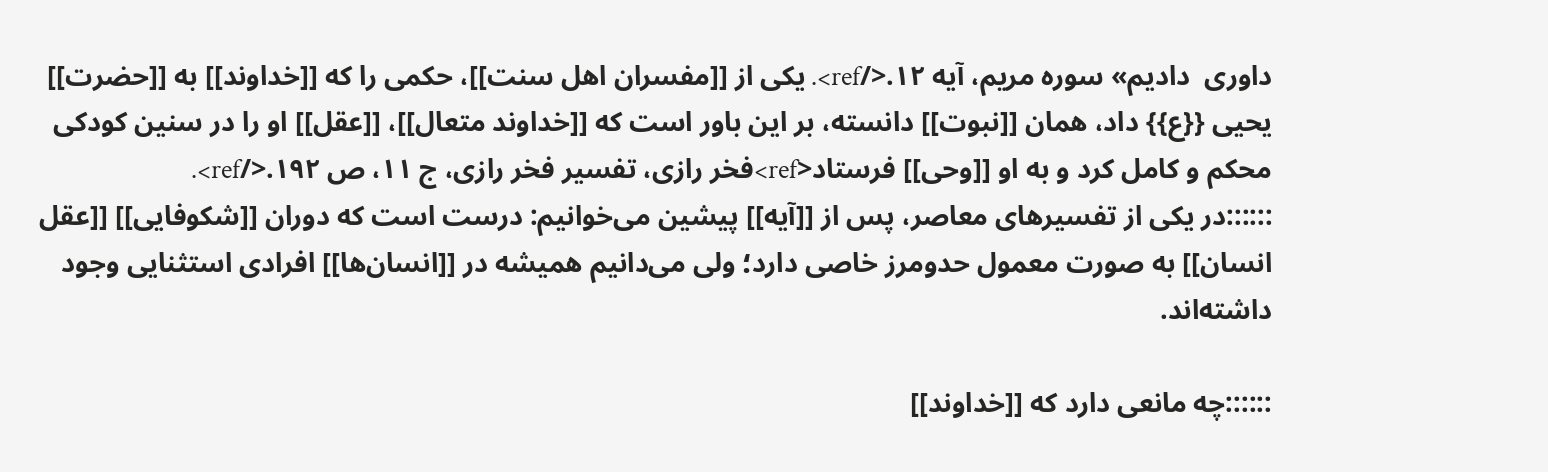داوری  دادیم» سوره مریم، آیه ۱۲.</ref>. یکی از [[مفسران اهل سنت]]، حکمی را که [[خداوند]] به [[حضرت]] یحیی {{ع}} داد، همان [[نبوت]] دانسته، بر این باور است که [[خداوند متعال]]، [[عقل]] او را در سنین کودکی محکم و کامل کرد و به او [[وحی]] فرستاد<ref>فخر رازی، تفسیر فخر رازی، ج ۱۱، ص ۱۹۲.</ref>.
::::::در یکی از تفسیرهای معاصر، پس از [[آیه]] پیشین می‌خوانیم: درست است که دوران [[شکوفایی]] [[عقل انسان]] به صورت معمول حدومرز خاصی دارد؛ ولی می‌دانیم همیشه در [[انسان‌ها]] افرادی استثنایی وجود داشته‌اند.

::::::چه مانعی دارد که [[خداوند]]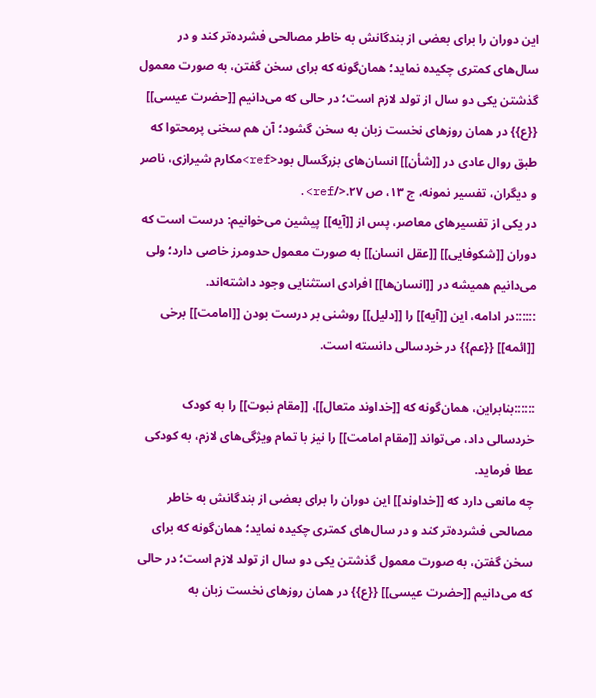این دوران را برای بعضی از بندگانش به خاطر مصالحی فشرده‌تر کند و در سال‌های کمتری چکیده نماید؛ همان‌گونه که برای سخن گفتن، به صورت معمول گذشتن یکی دو سال از تولد لازم است؛ در حالی که می‌دانیم [[حضرت عیسی]] {{ع}} در همان روزهای نخست زبان به سخن گشود؛ آن هم سخنی پرمحتوا که طبق روال عادی در [[شأن]] انسان‌های بزرگسال بود<ref>مکارم شیرازی، ناصر و دیگران، تفسیر نمونه، ج ۱۳، ص ۲۷.</ref>.
در یکی از تفسیرهای معاصر، پس از [[آیه]] پیشین می‌خوانیم: درست است که دوران [[شکوفایی]] [[عقل انسان]] به صورت معمول حدومرز خاصی دارد؛ ولی می‌دانیم همیشه در [[انسان‌ها]] افرادی استثنایی وجود داشته‌اند.
::::::در ادامه، این [[آیه]] را [[دلیل]] روشنی بر درست بودن [[امامت]] برخی [[ائمه]] {{عم}} در خردسالی دانسته است.

::::::بنابراین، همان‌گونه که [[خداوند متعال]]، [[مقام نبوت]] را به کودک خردسالی داد، می‌تواند [[مقام امامت]] را نیز با تمام ویژگی‌های لازم، به کودکی عطا فرماید.
چه مانعی دارد که [[خداوند]] این دوران را برای بعضی از بندگانش به خاطر مصالحی فشرده‌تر کند و در سال‌های کمتری چکیده نماید؛ همان‌گونه که برای سخن گفتن، به صورت معمول گذشتن یکی دو سال از تولد لازم است؛ در حالی که می‌دانیم [[حضرت عیسی]] {{ع}} در همان روزهای نخست زبان به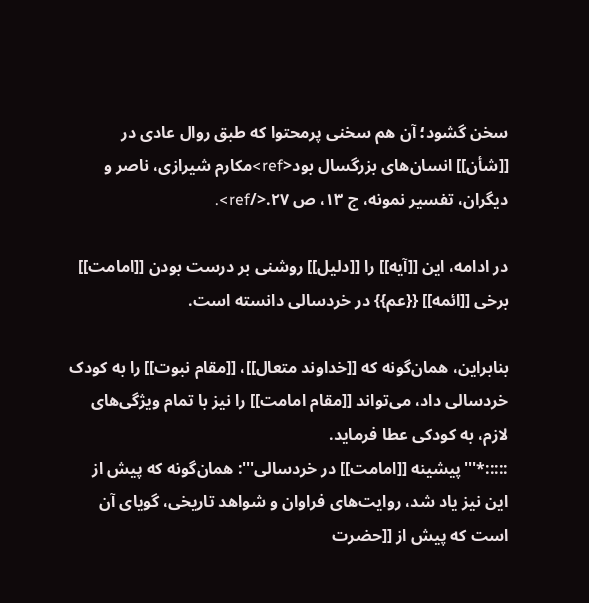سخن گشود؛ آن هم سخنی پرمحتوا که طبق روال عادی در [[شأن]] انسان‌های بزرگسال بود<ref>مکارم شیرازی، ناصر و دیگران، تفسیر نمونه، ج ۱۳، ص ۲۷.</ref>.

در ادامه، این [[آیه]] را [[دلیل]] روشنی بر درست بودن [[امامت]] برخی [[ائمه]] {{عم}} در خردسالی دانسته است.

بنابراین، همان‌گونه که [[خداوند متعال]]، [[مقام نبوت]] را به کودک خردسالی داد، می‌تواند [[مقام امامت]] را نیز با تمام ویژگی‌های لازم، به کودکی عطا فرماید.
:::::*'''پیشینه [[امامت]] در خردسالی‌''': همان‌گونه که پیش از این نیز یاد شد، روایت‌های فراوان و شواهد تاریخی، گویای آن است که پیش از [[حضرت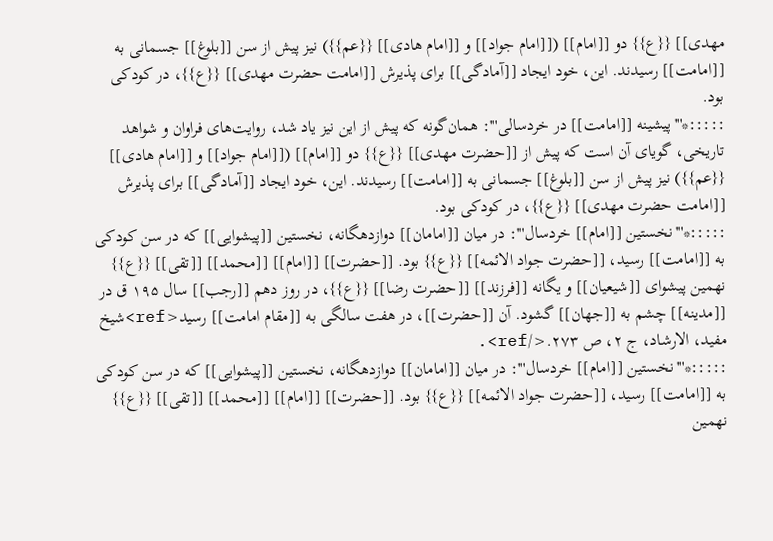مهدی]] {{ع}} دو [[امام]] ([[امام جواد]] و [[امام هادی]] {{عم}}) نیز پیش از سن [[بلوغ]] جسمانی به [[امامت]] رسیدند. این، خود ایجاد [[آمادگی]] برای پذیرش [[امامت حضرت مهدی]] {{ع}}، در کودکی بود.
:::::*'''پیشینه [[امامت]] در خردسالی‌''': همان‌گونه که پیش از این نیز یاد شد، روایت‌های فراوان و شواهد تاریخی، گویای آن است که پیش از [[حضرت مهدی]] {{ع}} دو [[امام]] ([[امام جواد]] و [[امام هادی]] {{عم}}) نیز پیش از سن [[بلوغ]] جسمانی به [[امامت]] رسیدند. این، خود ایجاد [[آمادگی]] برای پذیرش [[امامت حضرت مهدی]] {{ع}}، در کودکی بود.
:::::*'''نخستین [[امام]] خردسال‌''': در میان [[امامان]] دوازدهگانه، نخستین [[پیشوایی]] که در سن کودکی به [[امامت]] رسید، [[حضرت جواد الائمه]] {{ع}} بود. [[حضرت]] [[امام]] [[محمد]] [[تقی]] {{ع}} نهمین پیشوای [[شیعیان]] و یگانه [[فرزند]] [[حضرت رضا]] {{ع}}، در روز دهم [[رجب]] سال ۱۹۵ ق در [[مدینه]] چشم به [[جهان]] گشود. آن [[حضرت]]، در هفت سالگی به [[مقام امامت]] رسید<ref>شیخ مفید، الارشاد، ج ۲، ص ۲۷۳.</ref>.
:::::*'''نخستین [[امام]] خردسال‌''': در میان [[امامان]] دوازدهگانه، نخستین [[پیشوایی]] که در سن کودکی به [[امامت]] رسید، [[حضرت جواد الائمه]] {{ع}} بود. [[حضرت]] [[امام]] [[محمد]] [[تقی]] {{ع}} نهمین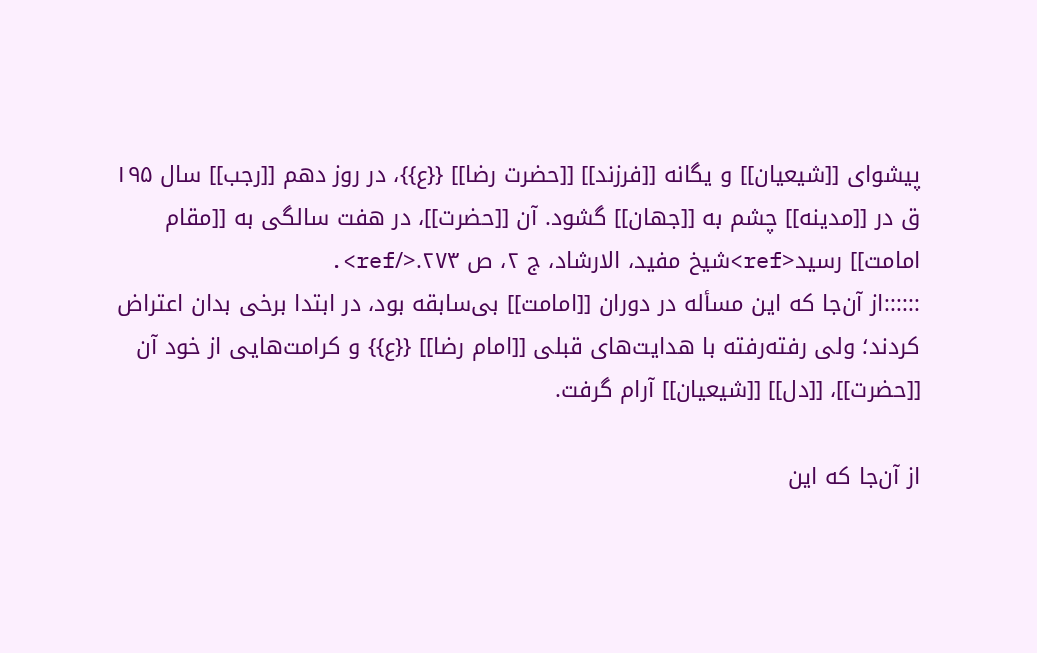پیشوای [[شیعیان]] و یگانه [[فرزند]] [[حضرت رضا]] {{ع}}، در روز دهم [[رجب]] سال ۱۹۵ ق در [[مدینه]] چشم به [[جهان]] گشود. آن [[حضرت]]، در هفت سالگی به [[مقام امامت]] رسید<ref>شیخ مفید، الارشاد، ج ۲، ص ۲۷۳.</ref>.
::::::از آن‌جا که این مسأله در دوران [[امامت]] بی‌سابقه بود، در ابتدا برخی بدان اعتراض کردند؛ ولی رفته‌رفته با هدایت‌های قبلی [[امام رضا]] {{ع}} و کرامت‌هایی از خود آن [[حضرت]]، [[دل]] [[شیعیان]] آرام گرفت.

از آن‌جا که این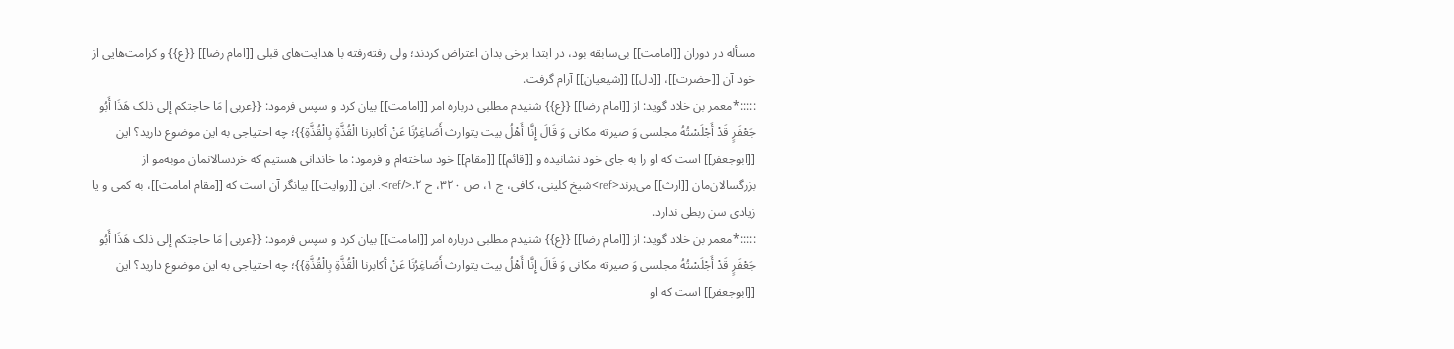مسأله در دوران [[امامت]] بی‌سابقه بود، در ابتدا برخی بدان اعتراض کردند؛ ولی رفته‌رفته با هدایت‌های قبلی [[امام رضا]] {{ع}} و کرامت‌هایی از خود آن [[حضرت]]، [[دل]] [[شیعیان]] آرام گرفت.
:::::*معمر بن خلاد گوید: از [[امام رضا]] {{ع}} شنیدم مطلبی درباره امر [[امامت]] بیان کرد و سپس فرمود: {{عربی|مَا حاجتکم إلی ذلک هَذَا أَبُو جَعْفَرٍ قَدْ أَجْلَسْتُهُ مجلسی وَ صیرته مکانی وَ قَالَ إِنَّا أَهْلُ بیت یتوارث أَصَاغِرُنَا عَنْ أکابرنا الْقُذَّةِ بِالْقُذَّةِ}}؛ چه احتیاجی به این موضوع دارید؟ این [[ابوجعفر]] است که او را به جای خود نشانیده و [[قائم]] [[مقام]] خود ساخته‌ام و فرمود: ما خاندانی هستیم که خردسالانمان موبه‌مو از بزرگسالان‌مان [[ارث]] می‌برند<ref>شیخ کلینی، کافی، ج ۱، ص ۳۲۰، ح ۲.</ref>. این [[روایت]] بیانگر آن است که [[مقام امامت]]، به کمی و یا زیادی سن ربطی ندارد.
:::::*معمر بن خلاد گوید: از [[امام رضا]] {{ع}} شنیدم مطلبی درباره امر [[امامت]] بیان کرد و سپس فرمود: {{عربی|مَا حاجتکم إلی ذلک هَذَا أَبُو جَعْفَرٍ قَدْ أَجْلَسْتُهُ مجلسی وَ صیرته مکانی وَ قَالَ إِنَّا أَهْلُ بیت یتوارث أَصَاغِرُنَا عَنْ أکابرنا الْقُذَّةِ بِالْقُذَّةِ}}؛ چه احتیاجی به این موضوع دارید؟ این [[ابوجعفر]] است که او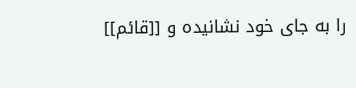را به جای خود نشانیده و [[قائم]]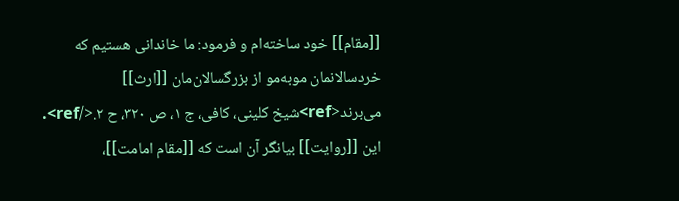[[مقام]] خود ساخته‌ام و فرمود: ما خاندانی هستیم که خردسالانمان موبه‌مو از بزرگسالان‌مان [[ارث]] می‌برند<ref>شیخ کلینی، کافی، ج ۱، ص ۳۲۰، ح ۲.</ref>. این [[روایت]] بیانگر آن است که [[مقام امامت]]،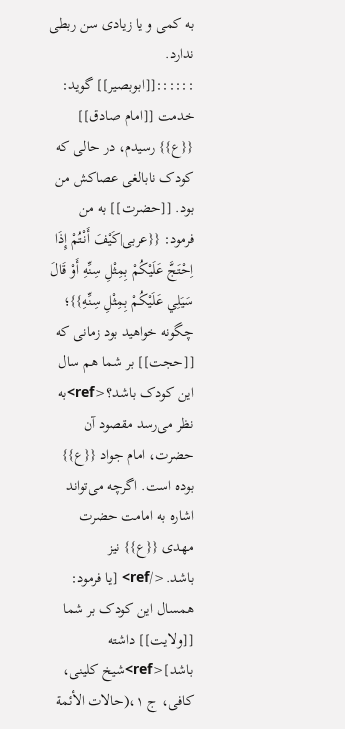به کمی و یا زیادی سن ربطی ندارد.
::::::[[ابوبصیر]] گوید: خدمت [[امام صادق]] {{ع}} رسیدم، در حالی که کودک نابالغی عصاکش من بود. [[حضرت]] به من فرمود: {{عربی|كَيْفَ أَنْتُمْ إِذَا اِحْتَجَّ عَلَيْكُمْ بِمِثْلِ سِنِّهِ أَوْ قَالَ سَيَلِي عَلَيْكُمْ بِمِثْلِ سِنِّهِ}}؛ چگونه خواهید بود زمانی که [[حجت]] بر شما هم سال این کودک باشد؟<ref>به نظر می‌رسد مقصود آن حضرت، امام جواد {{ع}} بوده است. اگرچه می‌تواند اشاره به امامت حضرت مهدی {{ع}} نیز باشد.</ref> [یا فرمود: همسال این کودک بر شما [[ولایت]] داشته باشد]<ref>شیخ کلینی، کافی، ج ۱،(حالات الأئمة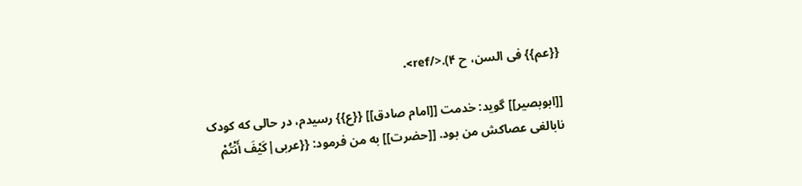{{عم}} فی السن، ح ۴).</ref>.

[[ابوبصیر]] گوید: خدمت [[امام صادق]] {{ع}} رسیدم، در حالی که کودک نابالغی عصاکش من بود. [[حضرت]] به من فرمود: {{عربی|كَيْفَ أَنْتُمْ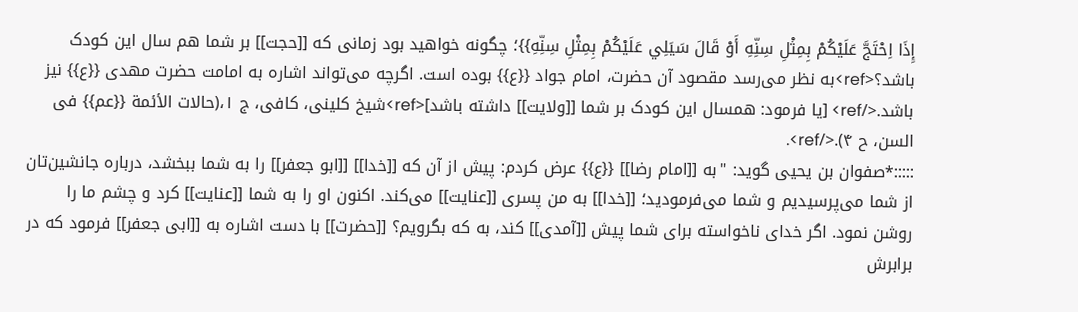إِذَا اِحْتَجَّ عَلَيْكُمْ بِمِثْلِ سِنِّهِ أَوْ قَالَ سَيَلِي عَلَيْكُمْ بِمِثْلِ سِنِّهِ}}؛ چگونه خواهید بود زمانی که [[حجت]] بر شما هم سال این کودک باشد؟<ref>به نظر می‌رسد مقصود آن حضرت، امام جواد {{ع}} بوده است. اگرچه می‌تواند اشاره به امامت حضرت مهدی {{ع}} نیز باشد.</ref> [یا فرمود: همسال این کودک بر شما [[ولایت]] داشته باشد]<ref>شیخ کلینی، کافی، ج ۱،(حالات الأئمة {{عم}} فی السن، ح ۴).</ref>.
:::::*صفوان بن یحیی گوید: "به [[امام رضا]] {{ع}} عرض کردم: پیش از آن که [[خدا]] [[ابو جعفر]] را به شما ببخشد، درباره جانشین‌تان از شما می‌پرسیدیم و شما می‌فرمودید؛ [[خدا]] به من پسری [[عنایت]] می‌کند. اکنون او را به شما [[عنایت]] کرد و چشم ما را روشن نمود. اگر خدای ناخواسته برای شما پیش [[آمدی]] کند، به که بگرویم؟ [[حضرت]] با دست اشاره به [[ابی جعفر]] فرمود که در برابرش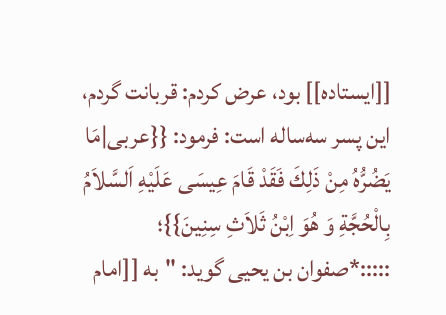[[ایستاده]] بود، عرض کردم: قربانت گردم، این پسر سه‌ساله است: فرمود: {{عربی|مَا يَضُرُّهُ مِنْ ذَلِكَ فَقَدْ قَامَ عِيسَى عَلَيْهِ اَلسَّلاَمُ بِالْحُجَّةِ وَ هُوَ اِبْنُ ثَلاَثِ سِنِينَ}}؛
:::::*صفوان بن یحیی گوید: "به [[امام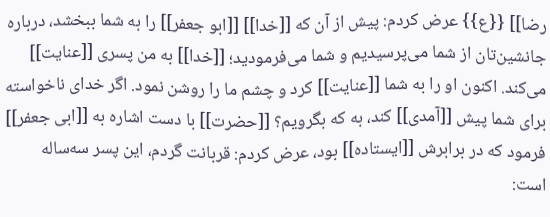رضا]] {{ع}} عرض کردم: پیش از آن که [[خدا]] [[ابو جعفر]] را به شما ببخشد، درباره جانشین‌تان از شما می‌پرسیدیم و شما می‌فرمودید؛ [[خدا]] به من پسری [[عنایت]] می‌کند. اکنون او را به شما [[عنایت]] کرد و چشم ما را روشن نمود. اگر خدای ناخواسته برای شما پیش [[آمدی]] کند، به که بگرویم؟ [[حضرت]] با دست اشاره به [[ابی جعفر]] فرمود که در برابرش [[ایستاده]] بود، عرض کردم: قربانت گردم، این پسر سه‌ساله است: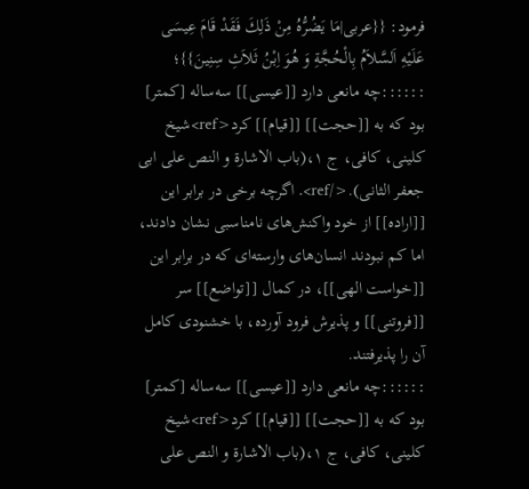فرمود: {{عربی|مَا يَضُرُّهُ مِنْ ذَلِكَ فَقَدْ قَامَ عِيسَى عَلَيْهِ اَلسَّلاَمُ بِالْحُجَّةِ وَ هُوَ اِبْنُ ثَلاَثِ سِنِينَ}}؛
::::::چه مانعی دارد [[عیسی]] سه‌ساله [کمتر] بود که به [[حجت]] [[قیام]] کرد<ref>شیخ کلینی، کافی، ج ۱،(باب الاشارة و النص علی ابی جعفر الثانی).</ref>. اگرچه برخی در برابر این [[اراده]] از خود واکنش‌های نامناسبی نشان دادند، اما کم نبودند انسان‌های وارسته‌ای که در برابر این [[خواست الهی]]، در کمال [[تواضع]] سر [[فروتنی]] و پذیرش فرود آورده، با خشنودی کامل آن را پذیرفتند.
::::::چه مانعی دارد [[عیسی]] سه‌ساله [کمتر] بود که به [[حجت]] [[قیام]] کرد<ref>شیخ کلینی، کافی، ج ۱،(باب الاشارة و النص علی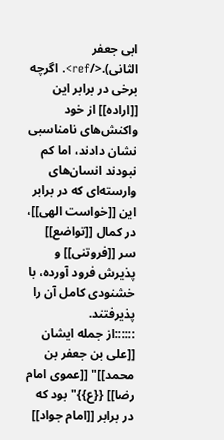ابی جعفر الثانی).</ref>. اگرچه برخی در برابر این [[اراده]] از خود واکنش‌های نامناسبی نشان دادند، اما کم نبودند انسان‌های وارسته‌ای که در برابر این [[خواست الهی]]، در کمال [[تواضع]] سر [[فروتنی]] و پذیرش فرود آورده، با خشنودی کامل آن را پذیرفتند.
::::::از جمله ایشان [[علی بن جعفر بن محمد]]" [[عموی امام رضا]] {{ع}}" بود که در برابر [[امام جواد]]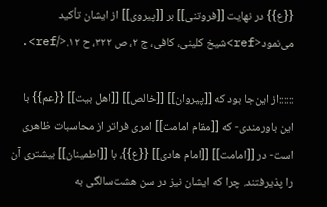{{ع}} در نهایت [[فروتنی]] بر [[پیروی]] از ایشان تأکید می‌نمود<ref>شیخ کلینی، کافی، ج ۲، ص ۳۲۲، ح ۱۲.</ref>.

::::::از این‌جا بود که [[پیروان]] [[خالص]] [[اهل بیت]] {{عم}} با این باورمندی- که [[مقام امامت]] امری فراتر از محاسبات ظاهری است- در [[امامت]] [[امام هادی]] {{ع}}، با [[اطمینان]] بیشتری آن را پذیرفتند. چرا که ایشان نیز در سن هشت‌سالگی به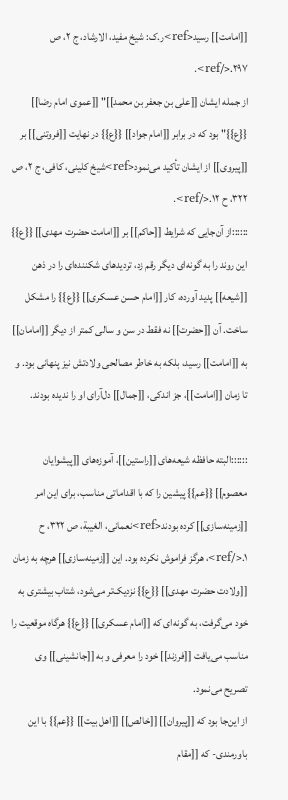[[امامت]] رسید<ref>ر.ک: شیخ مفید، الارشاد، ج ۲، ص ۲۹۷.</ref>.
از جمله ایشان [[علی بن جعفر بن محمد]]" [[عموی امام رضا]] {{ع}}" بود که در برابر [[امام جواد]] {{ع}} در نهایت [[فروتنی]] بر [[پیروی]] از ایشان تأکید می‌نمود<ref>شیخ کلینی، کافی، ج ۲، ص ۳۲۲، ح ۱۲.</ref>.
::::::از آن‌جایی که شرایط [[حاکم]] بر [[امامت حضرت مهدی]] {{ع}} این روند را به گونه‌ای دیگر رقم زد، تردیدهای شکننده‌ای را در ذهن [[شیعه]] پدید آورده، کار [[امام حسن عسکری]] {{ع}} را مشکل ساخت. آن [[حضرت]] نه فقط در سن و سالی کمتر از دیگر [[امامان]] به [[امامت]] رسید، بلکه به خاطر مصالحی ولادتش نیز پنهانی بود. و تا زمان [[امامت]]، جز اندکی، [[جمال]] دل‌آرای او را ندیده بودند.

::::::البته حافظه شیعه‌های [[راستین]]، آموزه‌های [[پیشوایان معصوم]] {{عم}} پیشین را که با اقداماتی مناسب، برای این امر [[زمینه‌سازی]] کرده بودند<ref>نعمانی، الغیبة، ص ۳۲۲، ح ۱.</ref>، هرگز فراموش نکرده بود. این [[زمینه‌سازی]] هرچه به زمان [[ولادت حضرت مهدی]] {{ع}} نزدیک‌تر می‌شود، شتاب بیشتری به خود می‌گرفت، به گونه‌ای که [[امام عسکری]] {{ع}} هرگاه موقعیت را مناسب می‌یافت [[فرزند]] خود را معرفی و به [[جانشینی]] وی تصریح می‌نمود.
از این‌جا بود که [[پیروان]] [[خالص]] [[اهل بیت]] {{عم}} با این باورمندی- که [[مقام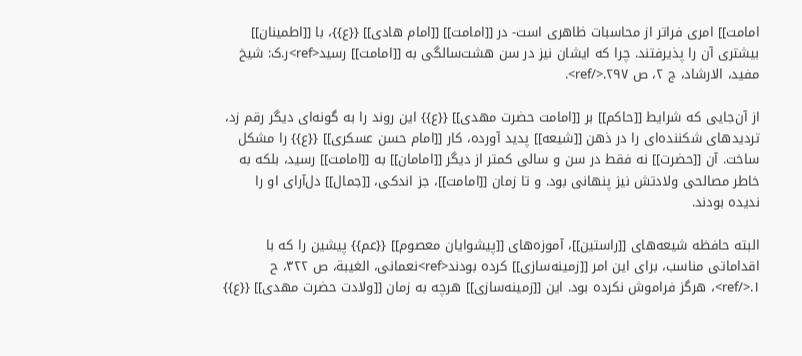امامت]] امری فراتر از محاسبات ظاهری است- در [[امامت]] [[امام هادی]] {{ع}}، با [[اطمینان]] بیشتری آن را پذیرفتند. چرا که ایشان نیز در سن هشت‌سالگی به [[امامت]] رسید<ref>ر.ک: شیخ مفید، الارشاد، ج ۲، ص ۲۹۷.</ref>.

از آن‌جایی که شرایط [[حاکم]] بر [[امامت حضرت مهدی]] {{ع}} این روند را به گونه‌ای دیگر رقم زد، تردیدهای شکننده‌ای را در ذهن [[شیعه]] پدید آورده، کار [[امام حسن عسکری]] {{ع}} را مشکل ساخت. آن [[حضرت]] نه فقط در سن و سالی کمتر از دیگر [[امامان]] به [[امامت]] رسید، بلکه به خاطر مصالحی ولادتش نیز پنهانی بود. و تا زمان [[امامت]]، جز اندکی، [[جمال]] دل‌آرای او را ندیده بودند.

البته حافظه شیعه‌های [[راستین]]، آموزه‌های [[پیشوایان معصوم]] {{عم}} پیشین را که با اقداماتی مناسب، برای این امر [[زمینه‌سازی]] کرده بودند<ref>نعمانی، الغیبة، ص ۳۲۲، ح ۱.</ref>، هرگز فراموش نکرده بود. این [[زمینه‌سازی]] هرچه به زمان [[ولادت حضرت مهدی]] {{ع}}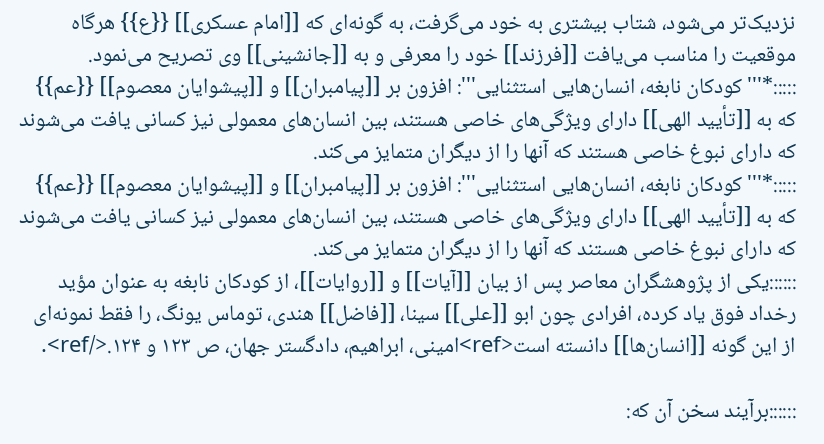نزدیک‌تر می‌شود، شتاب بیشتری به خود می‌گرفت، به گونه‌ای که [[امام عسکری]] {{ع}} هرگاه موقعیت را مناسب می‌یافت [[فرزند]] خود را معرفی و به [[جانشینی]] وی تصریح می‌نمود.
:::::*'''کودکان نابغه، انسان‌هایی استثنایی‌''': افزون بر [[پیامبران]] و [[پیشوایان معصوم]] {{عم}} که به [[تأیید الهی]] دارای ویژگی‌های خاصی هستند، بین انسان‌های معمولی نیز کسانی یافت می‌شوند که دارای نبوغ خاصی هستند که آنها را از دیگران متمایز می‌کند.
:::::*'''کودکان نابغه، انسان‌هایی استثنایی‌''': افزون بر [[پیامبران]] و [[پیشوایان معصوم]] {{عم}} که به [[تأیید الهی]] دارای ویژگی‌های خاصی هستند، بین انسان‌های معمولی نیز کسانی یافت می‌شوند که دارای نبوغ خاصی هستند که آنها را از دیگران متمایز می‌کند.
::::::یکی از پژوهشگران معاصر پس از بیان [[آیات]] و [[روایات]]، از کودکان نابغه به عنوان مؤید رخداد فوق یاد کرده، افرادی چون ابو [[علی]] سینا، [[فاضل]] هندی، توماس یونگ، را فقط نمونه‌ای از این گونه [[انسان‌ها]] دانسته است<ref>امینی، ابراهیم، دادگستر جهان، ص ۱۲۳ و ۱۲۴.</ref>.

::::::برآیند سخن آن که: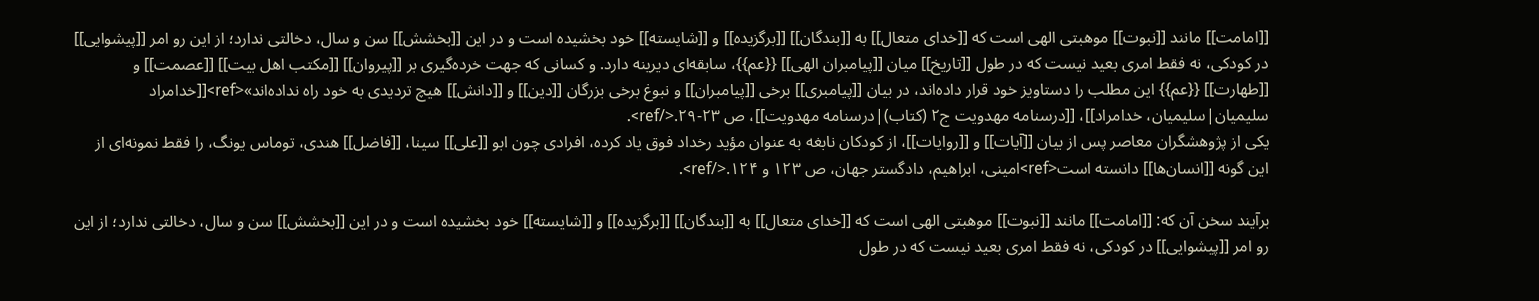[[امامت]] مانند [[نبوت]] موهبتی الهی است که [[خدای متعال]] به [[بندگان]] [[برگزیده]] و [[شایسته]] خود بخشیده است و در این [[بخشش]] سن و سال، دخالتی ندارد؛ از این رو امر [[پیشوایی]] در کودکی، نه فقط امری بعید نیست که در طول [[تاریخ]] میان [[پیامبران الهی]] {{عم}}، سابقه‌ای دیرینه دارد. و کسانی که جهت خرده‌گیری بر [[پیروان]] [[مکتب اهل بیت]] [[عصمت]] و [[طهارت]] {{عم}} این مطلب را دستاویز خود قرار داده‌اند، در بیان [[پیامبری]] برخی [[پیامبران]] و نبوغ برخی بزرگان [[دین]] و [[دانش]] هیچ تردیدی به خود راه نداده‌اند»<ref>[[خدامراد سلیمیان|سلیمیان، خدامراد]]، [[درسنامه مهدویت ج۲ (کتاب)|درسنامه مهدویت]]، ص ۲۳-۲۹.</ref>.
یکی از پژوهشگران معاصر پس از بیان [[آیات]] و [[روایات]]، از کودکان نابغه به عنوان مؤید رخداد فوق یاد کرده، افرادی چون ابو [[علی]] سینا، [[فاضل]] هندی، توماس یونگ، را فقط نمونه‌ای از این گونه [[انسان‌ها]] دانسته است<ref>امینی، ابراهیم، دادگستر جهان، ص ۱۲۳ و ۱۲۴.</ref>.

برآیند سخن آن که: [[امامت]] مانند [[نبوت]] موهبتی الهی است که [[خدای متعال]] به [[بندگان]] [[برگزیده]] و [[شایسته]] خود بخشیده است و در این [[بخشش]] سن و سال، دخالتی ندارد؛ از این رو امر [[پیشوایی]] در کودکی، نه فقط امری بعید نیست که در طول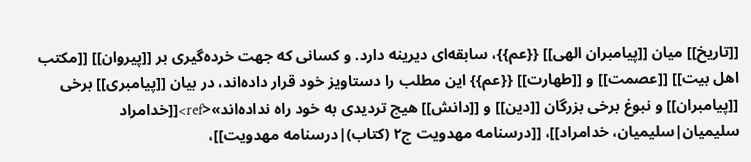[[تاریخ]] میان [[پیامبران الهی]] {{عم}}، سابقه‌ای دیرینه دارد. و کسانی که جهت خرده‌گیری بر [[پیروان]] [[مکتب اهل بیت]] [[عصمت]] و [[طهارت]] {{عم}} این مطلب را دستاویز خود قرار داده‌اند، در بیان [[پیامبری]] برخی [[پیامبران]] و نبوغ برخی بزرگان [[دین]] و [[دانش]] هیچ تردیدی به خود راه نداده‌اند»<ref>[[خدامراد سلیمیان|سلیمیان، خدامراد]]، [[درسنامه مهدویت ج۲ (کتاب)|درسنامه مهدویت]]،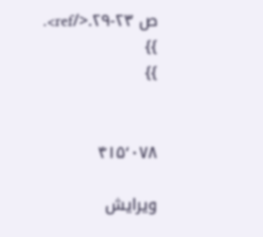ص ۲۳-۲۹.</ref>.
}}
}}


۴۱۵٬۰۷۸

ویرایش